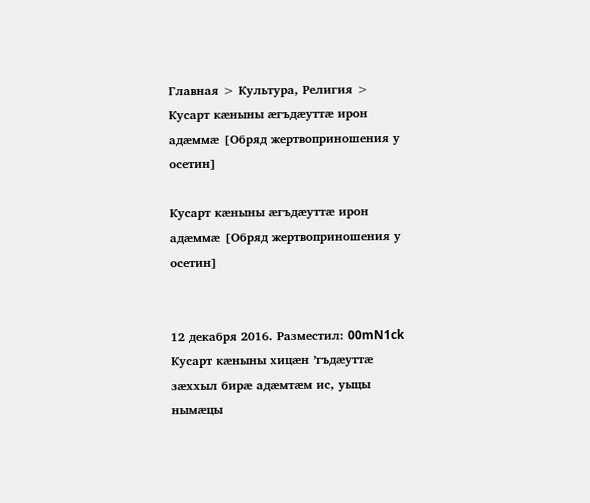Главная > Культура, Религия > Кусарт кæныны æгъдæуттæ ирон адæммæ [Обряд жертвоприношения у осетин]

Кусарт кæныны æгъдæуттæ ирон адæммæ [Обряд жертвоприношения у осетин]


12 декабря 2016. Разместил: 00mN1ck
Кусарт кæныны хицæн ’гъдæуттæ зæххыл бирæ адæмтæм ис, уыцы нымæцы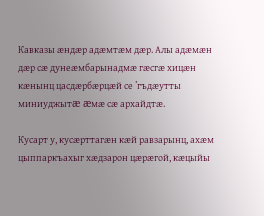Кавказы æндæр адæмтæм дæр. Алы адæмæн дæр сæ дунеæмбарынадмæ гæсгæ хицæн кæнынц цасдæрбæрцæй се ’гъдæутты миниуджытæ æмæ сæ архайдтæ.

Кусарт у, кусæрттагæн кæй равзарынц, ахæм цыппаркъахыг хæдзарон цæрæгой, кæцыйы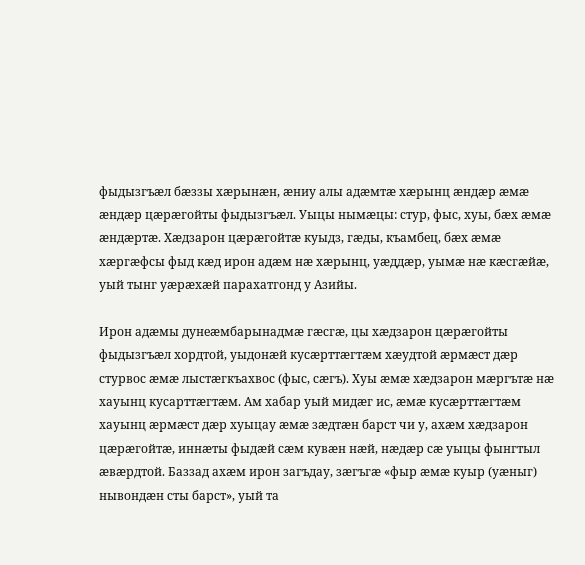фыдызгъæл бæззы хæрынæн, æниу алы адæмтæ хæрынц æндæр æмæ æндæр цæрæгойты фыдызгъæл. Уыцы нымæцы: стур, фыс, хуы, бæх æмæ æндæртæ. Хæдзарон цæрæгойтæ куыдз, гæды, къамбец, бæх æмæ хæргæфсы фыд кæд ирон адæм нæ хæрынц, уæддæр, уымæ нæ кæсгæйæ, уый тынг уæрæхæй парахатгонд у Азийы.

Ирон адæмы дунеæмбарынадмæ гæсгæ, цы хæдзарон цæрæгойты фыдызгъæл хордтой, уыдонæй кусæрттæгтæм хæудтой æрмæст дæр стурвос æмæ лыстæгкъахвос (фыс, сæгъ). Хуы æмæ хæдзарон мæргътæ нæ хауынц кусарттæгтæм. Ам хабар уый мидæг ис, æмæ кусæрттæгтæм хауынц æрмæст дæр хуыцау æмæ зæдтæн барст чи у, ахæм хæдзарон цæрæгойтæ, иннæты фыдæй сæм кувæн нæй, нæдæр сæ уыцы фынгтыл æвæрдтой. Баззад ахæм ирон загъдау, зæгъгæ «фыр æмæ куыр (уæныг) нывондæн сты барст», уый та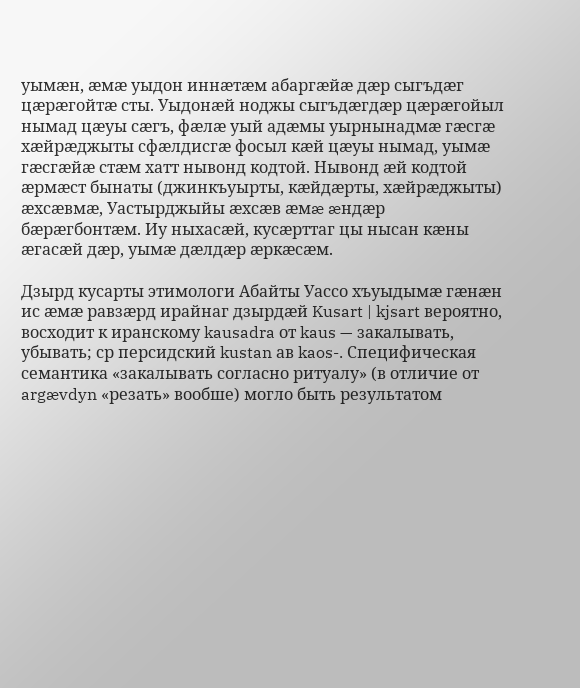уымæн, æмæ уыдон иннæтæм абаргæйæ дæр сыгъдæг цæрæгойтæ сты. Уыдонæй ноджы сыгъдæгдæр цæрæгойыл нымад цæуы сæгъ, фæлæ уый адæмы уырнынадмæ гæсгæ хæйрæджыты сфæлдисгæ фосыл кæй цæуы нымад, уымæ гæсгæйæ стæм хатт нывонд кодтой. Нывонд æй кодтой æрмæст бынаты (джинкъуырты, кæйдæрты, хæйрæджыты) æхсæвмæ, Уастырджыйы æхсæв æмæ æндæр бæрæгбонтæм. Иу ныхасæй, кусæрттаг цы нысан кæны æгасæй дæр, уымæ дæлдæр æркæсæм.

Дзырд кусарты этимологи Абайты Уассо хъуыдымæ гæнæн ис æмæ равзæрд ирайнаг дзырдæй Kusart | kjsart вероятно, восходит к иранскому kausadra от kaus — закалывать, убывать; ср персидский kustan ав kaos-. Специфическая семантика «закалывать согласно ритуалу» (в отличие от argævdyn «резать» вообше) могло быть результатом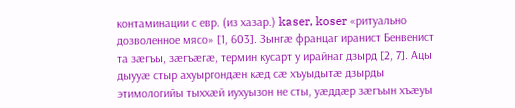контаминации с евр. (из хазар.) kaser, koser «ритуально дозволенное мясо» [1, 603]. Зынгæ францаг иранист Бенвенист та зæгъы, зæгъæгæ, термин кусарт у ирайнаг дзырд [2, 7]. Ацы дыууæ стыр ахуыргондæн кæд сæ хъуыдытæ дзырды этимологийы тыххæй иухуызон не сты, уæддæр зæгъын хъæуы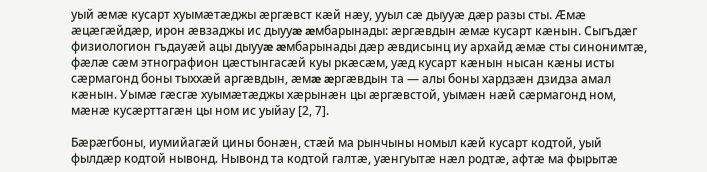уый æмæ кусарт хуымæтæджы æргæвст кæй нæу, ууыл сæ дыууæ дæр разы сты. Æмæ æцæгæйдæр, ирон æвзаджы ис дыууæ æмбарынады: æргæвдын æмæ кусарт кæнын. Сыгъдæг физиологион гъдауæй ацы дыууæ æмбарынады дæр æвдисынц иу архайд æмæ сты синонимтæ, фæлæ сæм этнографион цæстынгасæй куы ркæсæм, уæд кусарт кæнын нысан кæны исты сæрмагонд боны тыххæй аргæвдын, æмæ æргæвдын та — алы боны хардзæн дзидза амал кæнын. Уымæ гæсгæ хуымæтæджы хæрынæн цы æргæвстой, уымæн нæй сæрмагонд ном, мæнæ кусæрттагæн цы ном ис уыйау [2, 7].

Бæрæгбоны, иумийагæй цины бонæн, стæй ма рынчыны номыл кæй кусарт кодтой, уый фылдæр кодтой нывонд. Нывонд та кодтой галтæ, уæнгуытæ нæл родтæ, афтæ ма фырытæ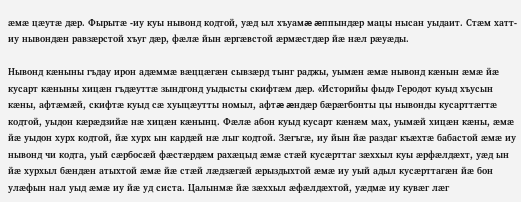æмæ цæутæ дæр. Фырытæ -иу куы нывонд кодтой, уæд ыл хъуамæ æппындæр мацы нысан уыдаит. Стæм хатт-иу нывондæн равзæрстой хъуг дæр, фæлæ йын æргæвстой æрмæстдæр йæ нæл рæуæды.

Нывонд кæныны гъдау ирон адæммæ вæццæгæн сывзæрд тынг раджы, уымæн æмæ нывонд кæнын æмæ йæ кусарт кæныны хицæн гъдæуттæ зындгонд уыдысты скифтæм дæр. «Историйы фыд» Геродот куыд хъусын кæны, афтæмæй, скифтæ куыд сæ хуыцæутты номыл, афтæ æндæр бæрæгбонты цы нывонды кусарттæгтæ кодтой, уыдон кæрæдзийæ нæ хицæн кæнынц. Фæлæ абон куыд кусарт кæнæм мах, уымæй хицæн кæны, æмæ йæ уыдон хурх кодтой, йæ хурх ын кардæй нæ лыг кодтой. Зæгъгæ, иу йын йæ раздаг къæхтæ бабастой æмæ иу нывонд чи кодта, уый сæрбосæй фæстæрдæм рахæцыд æмæ стæй кусæрттаг зæххыл куы æрфæлдæхт, уæд ын йæ хурхыл бæндæн атыхтой æмæ йæ стæй лæдзæгæй æрыздыхтой æмæ иу уый адыл кусæрттагæн йæ бон улæфын нал уыд æмæ иу йæ уд систа. Цалынмæ йæ зæххыл æфæлдæхтой, уæдмæ иу кувæг лæг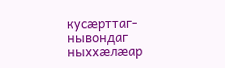кусæрттаг-нывондаг ныххæлæар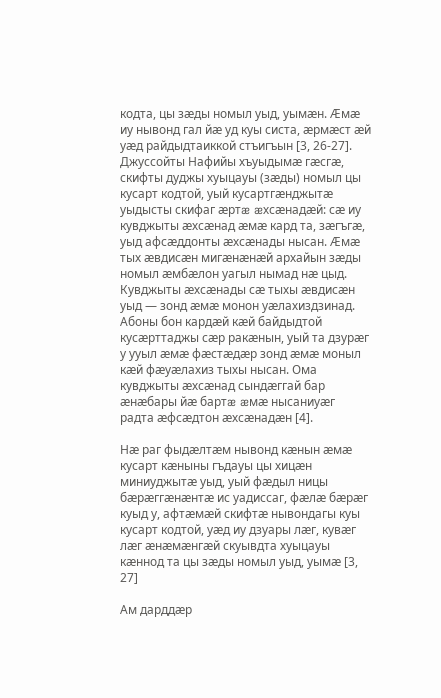кодта, цы зæды номыл уыд, уымæн. Æмæ иу нывонд гал йæ уд куы систа, æрмæст æй уæд райдыдтаиккой стъигъын [3, 26‑27]. Джуссойты Нафийы хъуыдымæ гæсгæ, скифты дуджы хуыцауы (зæды) номыл цы кусарт кодтой, уый кусартгæнджытæ уыдысты скифаг æртæ æхсæнадæй: сæ иу кувджыты æхсæнад æмæ кард та, зæгъгæ, уыд афсæддонты æхсæнады нысан. Æмæ тых æвдисæн мигæнæнæй архайын зæды номыл æмбæлон уагыл нымад нæ цыд. Кувджыты æхсæнады сæ тыхы æвдисæн уыд — зонд æмæ монон уæлахиздзинад. Абоны бон кардæй кæй байдыдтой кусæрттаджы сæр ракæнын, уый та дзурæг у ууыл æмæ фæстæдæр зонд æмæ моныл кæй фæуæлахиз тыхы нысан. Ома кувджыты æхсæнад сындæггай бар æнæбары йæ бартæ æмæ нысаниуæг радта æфсæдтон æхсæнадæн [4].

Нæ раг фыдæлтæм нывонд кæнын æмæ кусарт кæныны гъдауы цы хицæн миниуджытæ уыд, уый фæдыл ницы бæрæггæнæнтæ ис уадиссаг, фæлæ бæрæг куыд у, афтæмæй скифтæ нывондагы куы кусарт кодтой, уæд иу дзуары лæг, кувæг лæг æнæмæнгæй скуывдта хуыцауы кæннод та цы зæды номыл уыд, уымæ [3, 27]

Ам дарддæр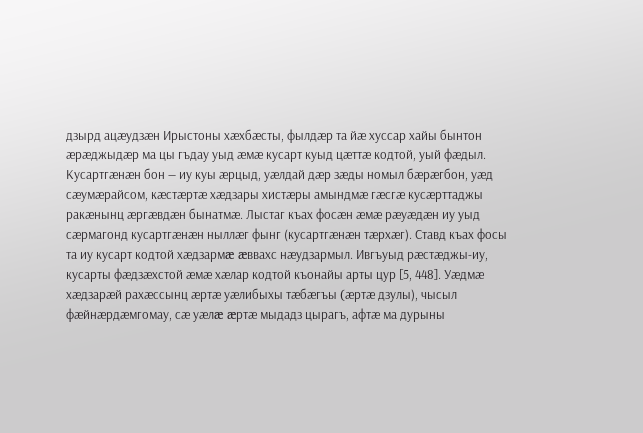дзырд ацæудзæн Ирыстоны хæхбæсты, фылдæр та йæ хуссар хайы бынтон æрæджыдæр ма цы гъдау уыд æмæ кусарт куыд цæттæ кодтой, уый фæдыл. Кусартгæнæн бон — иу куы æрцыд, уæлдай дæр зæды номыл бæрæгбон, уæд сæумæрайсом, кæстæртæ хæдзары хистæры амындмæ гæсгæ кусæрттаджы ракæнынц æргæвдæн бынатмæ. Лыстаг къах фосæн æмæ рæуæдæн иу уыд сæрмагонд кусартгæнæн ныллæг фынг (кусартгæнæн тæрхæг). Ставд къах фосы та иу кусарт кодтой хæдзармæ æввахс нæудзармыл. Ивгъуыд рæстæджы-иу, кусарты фæдзæхстой æмæ хæлар кодтой къонайы арты цур [5, 448]. Уæдмæ хæдзарæй рахæссынц æртæ уæлибыхы тæбæгъы (æртæ дзулы), чысыл фæйнæрдæмгомау, сæ уæлæ æртæ мыдадз цырагъ, афтæ ма дурыны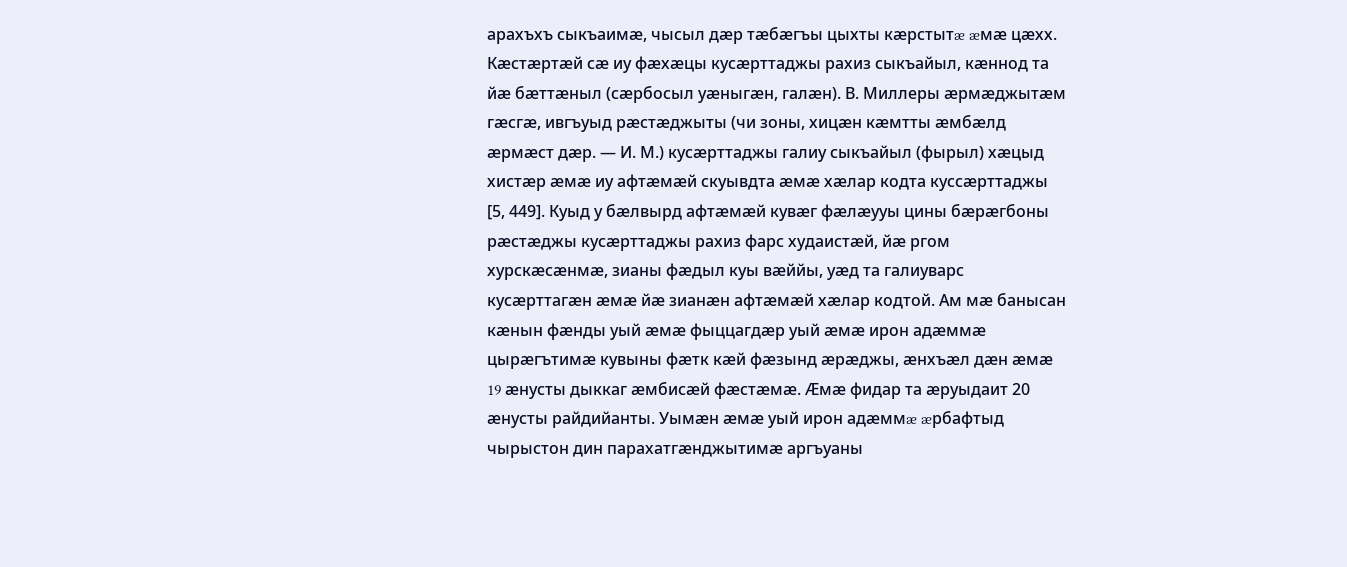арахъхъ сыкъаимæ, чысыл дæр тæбæгъы цыхты кæрстытæ æмæ цæхх. Кæстæртæй сæ иу фæхæцы кусæрттаджы рахиз сыкъайыл, кæннод та йæ бæттæныл (сæрбосыл уæныгæн, галæн). В. Миллеры æрмæджытæм гæсгæ, ивгъуыд рæстæджыты (чи зоны, хицæн кæмтты æмбæлд æрмæст дæр. — И. М.) кусæрттаджы галиу сыкъайыл (фырыл) хæцыд хистæр æмæ иу афтæмæй скуывдта æмæ хæлар кодта куссæрттаджы [5, 449]. Куыд у бæлвырд афтæмæй кувæг фæлæууы цины бæрæгбоны рæстæджы кусæрттаджы рахиз фарс худаистæй, йæ ргом хурскæсæнмæ, зианы фæдыл куы вæййы, уæд та галиуварс кусæрттагæн æмæ йæ зианæн афтæмæй хæлар кодтой. Ам мæ банысан кæнын фæнды уый æмæ фыццагдæр уый æмæ ирон адæммæ цырæгътимæ кувыны фæтк кæй фæзынд æрæджы, æнхъæл дæн æмæ 19 æнусты дыккаг æмбисæй фæстæмæ. Æмæ фидар та æруыдаит 20 æнусты райдийанты. Уымæн æмæ уый ирон адæммæ æрбафтыд чырыстон дин парахатгæнджытимæ аргъуаны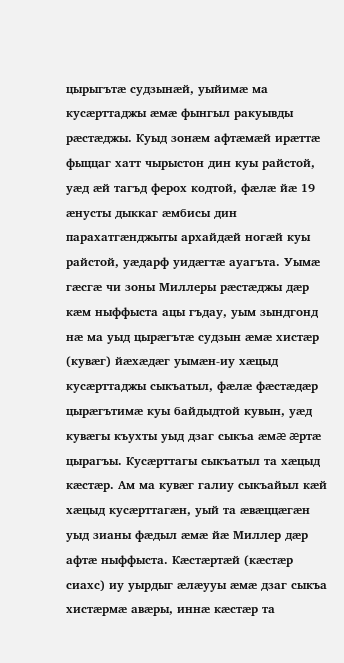цырыгътæ судзынæй, уыйимæ ма кусæрттаджы æмæ фынгыл ракуывды рæстæджы. Куыд зонæм афтæмæй ирæттæ фыццаг хатт чырыстон дин куы райстой, уæд æй тагъд ферох кодтой, фæлæ йæ 19 æнусты дыккаг æмбисы дин парахатгæнджыты архайдæй ногæй куы райстой, уæдарф уидæгтæ ауагъта. Уымæ гæсгæ чи зоны Миллеры рæстæджы дæр кæм ныффыста ацы гъдау, уым зындгонд нæ ма уыд цырæгътæ судзын æмæ хистæр (кувæг) йæхæдæг уымæн-иу хæцыд кусæрттаджы сыкъатыл, фæлæ фæстæдæр цырæгътимæ куы байдыдтой кувын, уæд кувæгы къухты уыд дзаг сыкъа æмæ æртæ цырагъы. Кусæрттагы сыкъатыл та хæцыд кæстæр. Ам ма кувæг галиу сыкъайыл кæй хæцыд кусæрттагæн, уый та æвæццæгæн уыд зианы фæдыл æмæ йæ Миллер дæр афтæ ныффыста. Кæстæртæй (кæстæр сиахс) иу уырдыг æлæууы æмæ дзаг сыкъа хистæрмæ авæры, иннæ кæстæр та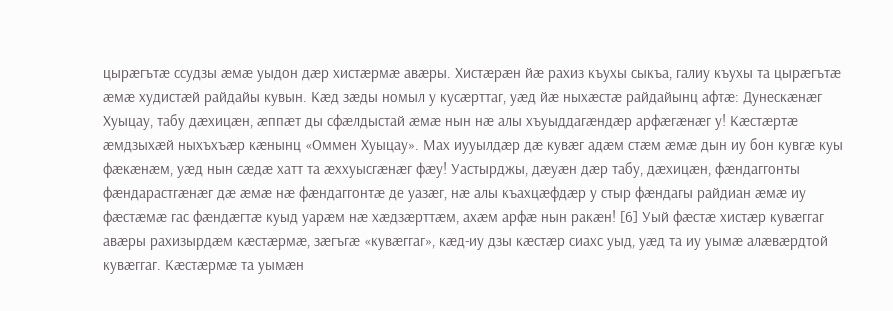цырæгътæ ссудзы æмæ уыдон дæр хистæрмæ авæры. Хистæрæн йæ рахиз къухы сыкъа, галиу къухы та цырæгътæ æмæ худистæй райдайы кувын. Кæд зæды номыл у кусæрттаг, уæд йæ ныхæстæ райдайынц афтæ: Дунескæнæг Хуыцау, табу дæхицæн, æппæт ды сфæлдыстай æмæ нын нæ алы хъуыддагæндæр арфæгæнæг у! Кæстæртæ æмдзыхæй ныхъхъæр кæнынц «Оммен Хуыцау». Мах иууылдæр дæ кувæг адæм стæм æмæ дын иу бон кувгæ куы фæкæнæм, уæд нын сæдæ хатт та æххуысгæнæг фæу! Уастырджы, дæуæн дæр табу, дæхицæн, фæндаггонты фæндарастгæнæг дæ æмæ нæ фæндаггонтæ де уазæг, нæ алы къахцæфдæр у стыр фæндагы райдиан æмæ иу фæстæмæ гас фæндæгтæ куыд уарæм нæ хæдзæрттæм, ахæм арфæ нын ракæн! [6] Уый фæстæ хистæр кувæггаг авæры рахизырдæм кæстæрмæ, зæгъгæ «кувæггаг», кæд-иу дзы кæстæр сиахс уыд, уæд та иу уымæ алæвæрдтой кувæггаг. Кæстæрмæ та уымæн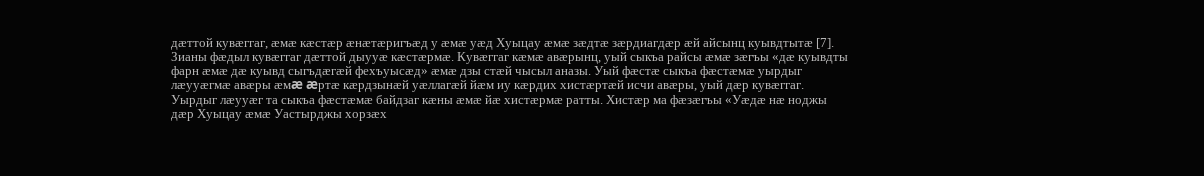дæттой кувæггаг, æмæ кæстæр æнæтæригъæд у æмæ уæд Хуыцау æмæ зæдтæ зæрдиагдæр æй айсынц куывдтытæ [7]. Зианы фæдыл кувæггаг дæттой дыууæ кæстæрмæ. Кувæггаг кæмæ авæрынц, уый сыкъа райсы æмæ зæгъы «дæ куывдты фарн æмæ дæ куывд сыгъдæгæй фехъуысæд» æмæ дзы стæй чысыл аназы. Уый фæстæ сыкъа фæстæмæ уырдыг лæууæгмæ авæры æмæ æртæ кæрдзынæй уæллагæй йæм иу кæрдих хистæртæй исчи авæры, уый дæр кувæггаг. Уырдыг лæууæг та сыкъа фæстæмæ байдзаг кæны æмæ йæ хистæрмæ ратты. Хистæр ма фæзæгъы «Уæдæ нæ ноджы дæр Хуыцау æмæ Уастырджы хорзæх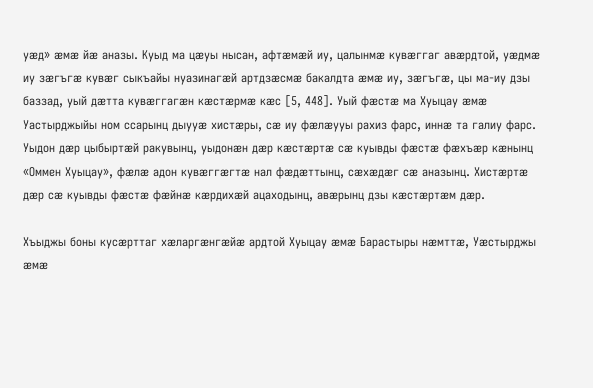уæд» æмæ йæ аназы. Куыд ма цæуы нысан, афтæмæй иу, цалынмæ кувæггаг авæрдтой, уæдмæ иу зæгъгæ кувæг сыкъайы нуазинагæй артдзæсмæ бакалдта æмæ иу, зæгъгæ, цы ма-иу дзы баззад, уый дæтта кувæггагæн кæстæрмæ кæс [5, 448]. Уый фæстæ ма Хуыцау æмæ Уастырджыйы ном ссарынц дыууæ хистæры, сæ иу фæлæууы рахиз фарс, иннæ та галиу фарс. Уыдон дæр цыбыртæй ракувынц, уыдонæн дæр кæстæртæ сæ куывды фæстæ фæхъæр кæнынц «Оммен Хуыцау», фæлæ адон кувæггæгтæ нал фæдæттынц, сæхæдæг сæ аназынц. Хистæртæ дæр сæ куывды фæстæ фæйнæ кæрдихæй ацаходынц, авæрынц дзы кæстæртæм дæр.

Хъыджы боны кусæрттаг хæларгæнгæйæ ардтой Хуыцау æмæ Барастыры нæмттæ, Уæстырджы æмæ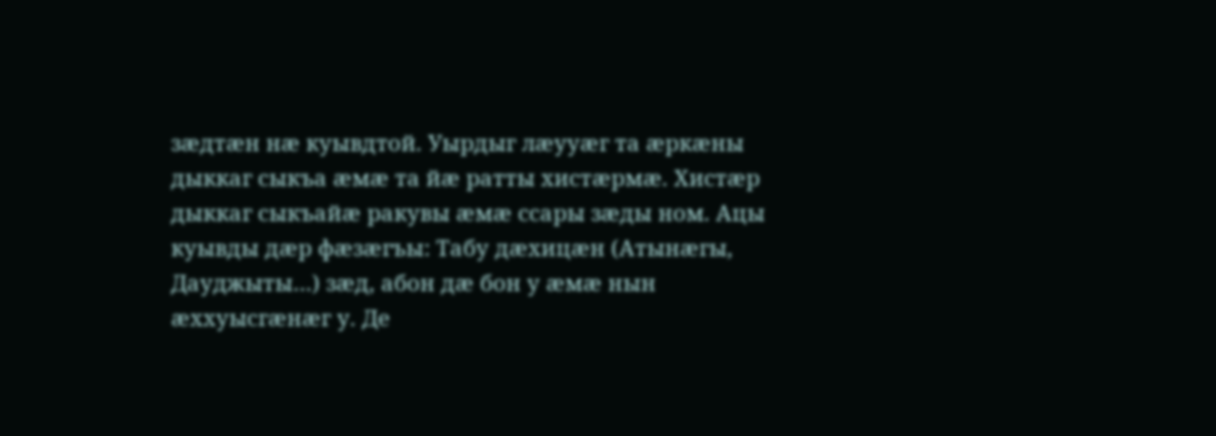зæдтæн нæ куывдтой. Уырдыг лæууæг та æркæны дыккаг сыкъа æмæ та йæ ратты хистæрмæ. Хистæр дыккаг сыкъайæ ракувы æмæ ссары зæды ном. Ацы куывды дæр фæзæгъы: Табу дæхицæн (Атынæгы, Дауджыты…) зæд, абон дæ бон у æмæ нын æххуысгæнæг у. Де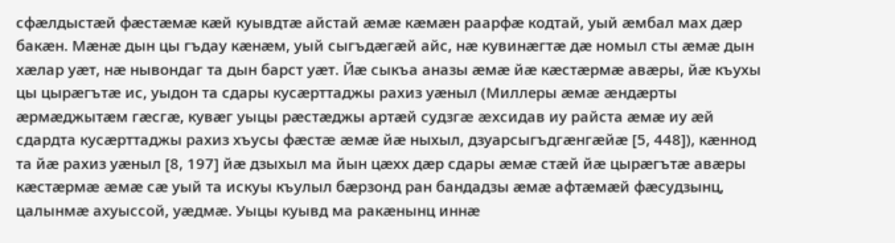сфæлдыстæй фæстæмæ кæй куывдтæ айстай æмæ кæмæн раарфæ кодтай, уый æмбал мах дæр бакæн. Мæнæ дын цы гъдау кæнæм, уый сыгъдæгæй айс, нæ кувинæгтæ дæ номыл сты æмæ дын хæлар уæт, нæ нывондаг та дын барст уæт. Йæ сыкъа аназы æмæ йæ кæстæрмæ авæры, йæ къухы цы цырæгътæ ис, уыдон та сдары кусæрттаджы рахиз уæныл (Миллеры æмæ æндæрты æрмæджытæм гæсгæ, кувæг уыцы рæстæджы артæй судзгæ æхсидав иу райста æмæ иу æй сдардта кусæрттаджы рахиз хъусы фæстæ æмæ йæ ныхыл, дзуарсыгъдгæнгæйæ [5, 448]), кæннод та йæ рахиз уæныл [8, 197] йæ дзыхыл ма йын цæхх дæр сдары æмæ стæй йæ цырæгътæ авæры кæстæрмæ æмæ сæ уый та искуы къулыл бæрзонд ран бандадзы æмæ афтæмæй фæсудзынц, цалынмæ ахуыссой, уæдмæ. Уыцы куывд ма ракæнынц иннæ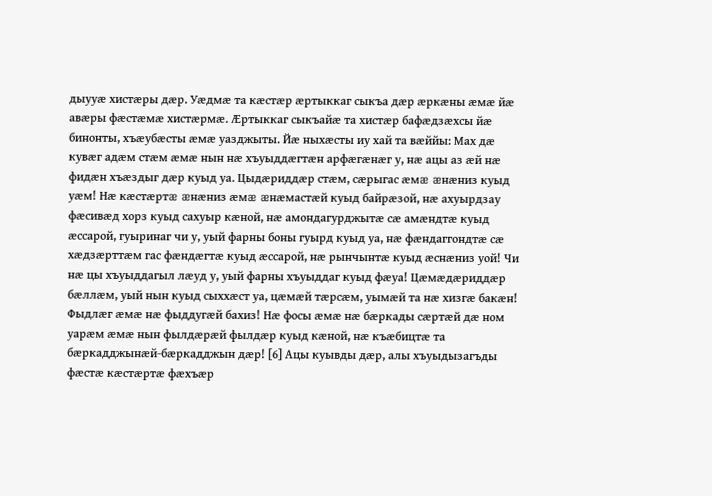дыууæ хистæры дæр. Уæдмæ та кæстæр æртыккаг сыкъа дæр æркæны æмæ йæ авæры фæстæмæ хистæрмæ. Æртыккаг сыкъайæ та хистæр бафæдзæхсы йæ бинонты, хъæубæсты æмæ уазджыты. Йæ ныхæсты иу хай та вæййы: Мах дæ кувæг адæм стæм æмæ нын нæ хъуыддæгтæн арфæгæнæг у, нæ ацы аз æй нæ фидæн хъæздыг дæр куыд уа. Цыдæриддæр стæм, сæрыгас æмæ æнæниз куыд уæм! Нæ кæстæртæ æнæниз æмæ æнæмастæй куыд байрæзой, нæ ахуырдзау фæсивæд хорз куыд сахуыр кæной, нæ амондагурджытæ сæ амæндтæ куыд æссарой, гуыринаг чи у, уый фарны боны гуырд куыд уа, нæ фæндаггондтæ сæ хæдзæрттæм гас фæндæгтæ куыд æссарой, нæ рынчынтæ куыд æснæниз уой! Чи нæ цы хъуыддагыл лæуд у, уый фарны хъуыддаг куыд фæуа! Цæмæдæриддæр бæллæм, уый нын куыд сыххæст уа, цæмæй тæрсæм, уымæй та нæ хизгæ бакæн! Фыдлæг æмæ нæ фыддугæй бахиз! Нæ фосы æмæ нæ бæркады сæртæй дæ ном уарæм æмæ нын фылдæрæй фылдæр куыд кæной, нæ къæбицтæ та бæркадджынæй-бæркадджын дæр! [6] Ацы куывды дæр, алы хъуыдызагъды фæстæ кæстæртæ фæхъæр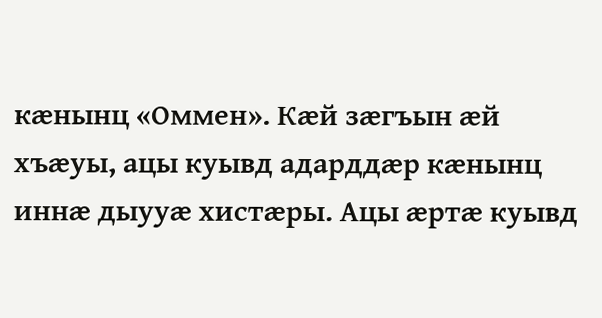кæнынц «Оммен». Кæй зæгъын æй хъæуы, ацы куывд адарддæр кæнынц иннæ дыууæ хистæры. Ацы æртæ куывд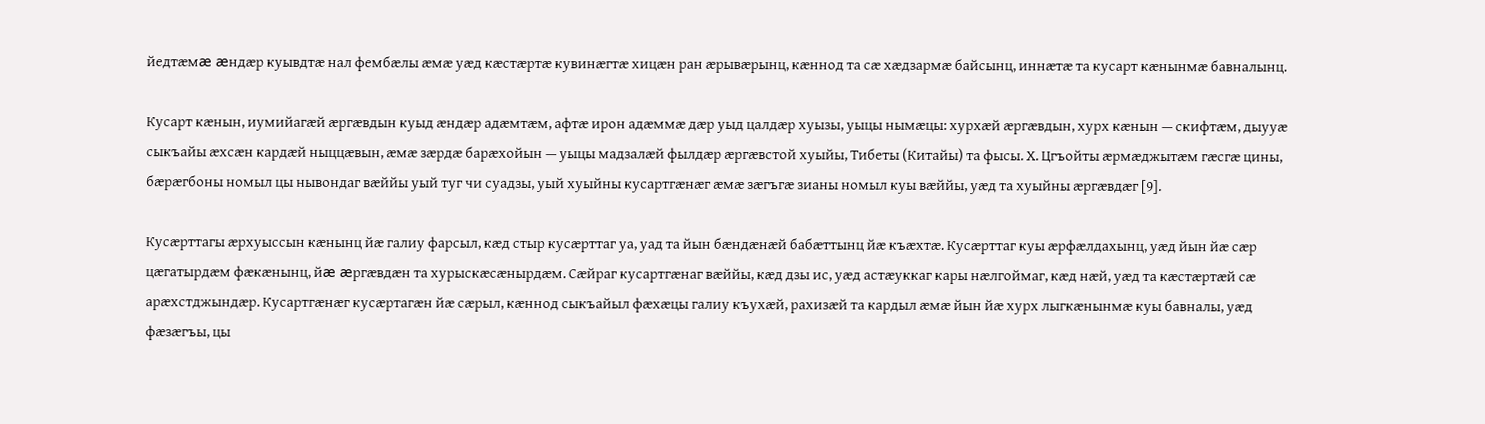йедтæмæ æндæр куывдтæ нал фембæлы æмæ уæд кæстæртæ кувинæгтæ хицæн ран æрывæрынц, кæннод та сæ хæдзармæ байсынц, иннæтæ та кусарт кæнынмæ бавналынц.

Кусарт кæнын, иумийагæй æргæвдын куыд æндæр адæмтæм, афтæ ирон адæммæ дæр уыд цалдæр хуызы, уыцы нымæцы: хурхæй æргæвдын, хурх кæнын — скифтæм, дыууæ сыкъайы æхсæн кардæй ныццæвын, æмæ зæрдæ барæхойын — уыцы мадзалæй фылдæр æргæвстой хуыйы, Тибеты (Китайы) та фысы. Х. Цгъойты æрмæджытæм гæсгæ цины, бæрæгбоны номыл цы нывондаг вæййы уый туг чи суадзы, уый хуыйны кусартгæнæг æмæ зæгъгæ зианы номыл куы вæййы, уæд та хуыйны æргæвдæг [9].

Кусæрттагы æрхуыссын кæнынц йæ галиу фарсыл, кæд стыр кусæрттаг уа, уад та йын бæндæнæй бабæттынц йæ къæхтæ. Кусæрттаг куы æрфæлдахынц, уæд йын йæ сæр цæгатырдæм фæкæнынц, йæ æргæвдæн та хурыскæсæнырдæм. Сæйраг кусартгæнаг вæййы, кæд дзы ис, уæд астæуккаг кары нæлгоймаг, кæд нæй, уæд та кæстæртæй сæ арæхстджындæр. Кусартгæнæг кусæртагæн йæ сæрыл, кæннод сыкъайыл фæхæцы галиу къухæй, рахизæй та кардыл æмæ йын йæ хурх лыгкæнынмæ куы бавналы, уæд фæзæгъы, цы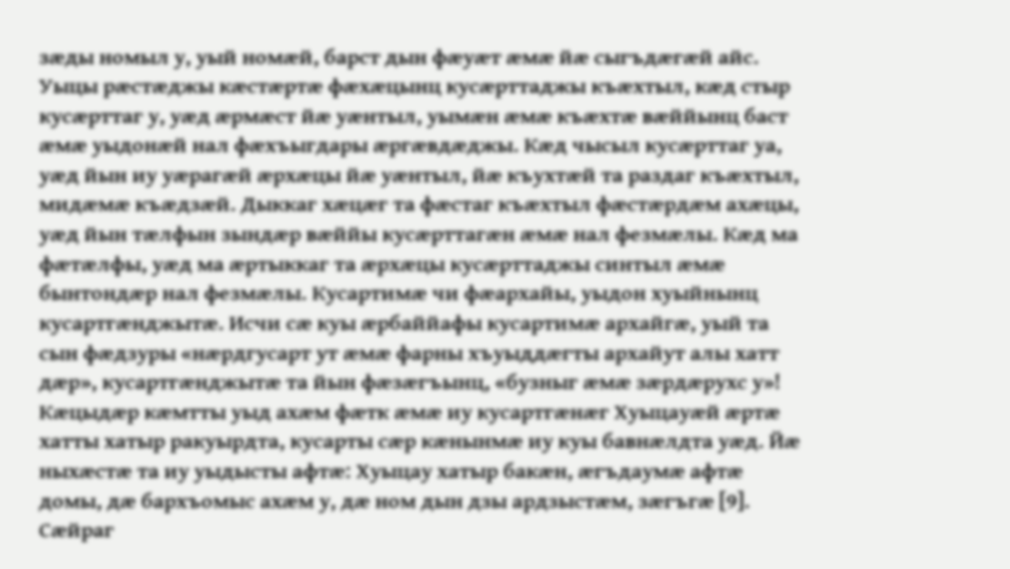зæды номыл у, уый номæй, барст дын фæуæт æмæ йæ сыгъдæгæй айс. Уыцы рæстæджы кæстæртæ фæхæцынц кусæрттаджы къæхтыл, кæд стыр кусæрттаг у, уæд æрмæст йæ уæнтыл, уымæн æмæ къæхтæ вæййынц баст æмæ уыдонæй нал фæхъыгдары æргæвдæджы. Кæд чысыл кусæрттаг уа, уæд йын иу уæрагæй æрхæцы йæ уæнтыл, йæ къухтæй та раздаг къæхтыл, мидæмæ къæдзæй. Дыккаг хæцæг та фæстаг къæхтыл фæстæрдæм ахæцы, уæд йын тæлфын зындæр вæййы кусæрттагæн æмæ нал фезмæлы. Кæд ма фæтæлфы, уæд ма æртыккаг та æрхæцы кусæрттаджы синтыл æмæ бынтондæр нал фезмæлы. Кусартимæ чи фæархайы, уыдон хуыйнынц кусартгæнджытæ. Исчи сæ куы æрбаййафы кусартимæ архайгæ, уый та сын фæдзуры «нæрдгусарт ут æмæ фарны хъуыддæгты архайут алы хатт дæр», кусартгæнджытæ та йын фæзæгъынц, «бузныг æмæ зæрдæрухс у»! Кæцыдæр кæмтты уыд ахæм фæтк æмæ иу кусартгæнæг Хуыцауæй æртæ хатты хатыр ракуырдта, кусарты сæр кæнынмæ иу куы бавнæлдта уæд. Йæ ныхæстæ та иу уыдысты афтæ: Хуыцау хатыр бакæн, æгъдаумæ афтæ домы, дæ бархъомыс ахæм у, дæ ном дын дзы ардзыстæм, зæгъгæ [9]. Сæйраг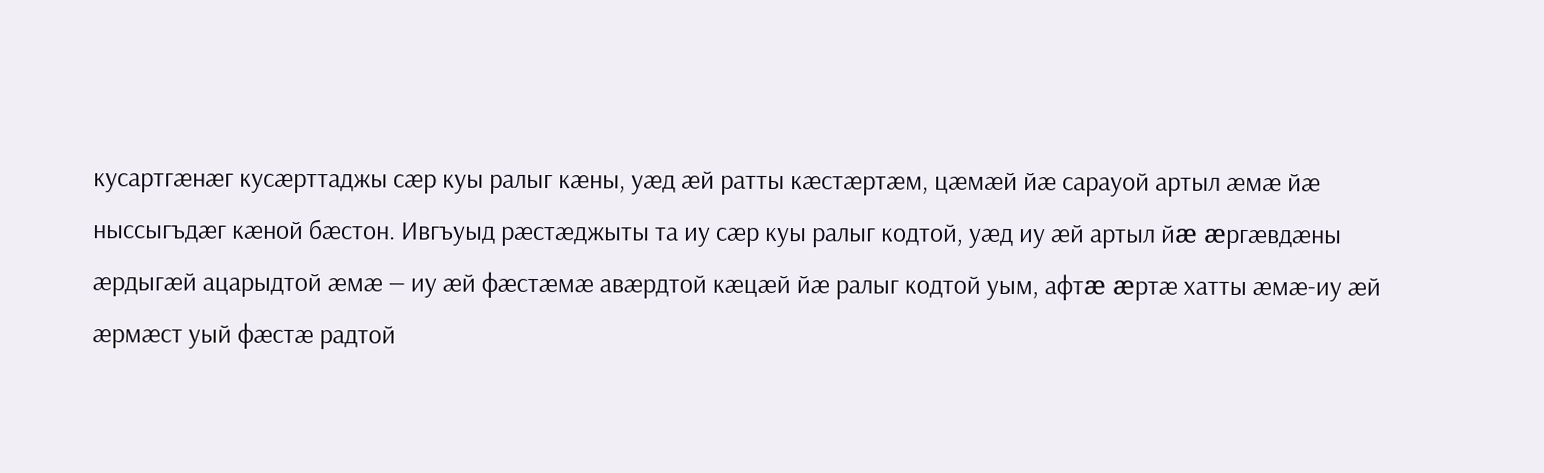кусартгæнæг кусæрттаджы сæр куы ралыг кæны, уæд æй ратты кæстæртæм, цæмæй йæ сарауой артыл æмæ йæ ныссыгъдæг кæной бæстон. Ивгъуыд рæстæджыты та иу сæр куы ралыг кодтой, уæд иу æй артыл йæ æргæвдæны æрдыгæй ацарыдтой æмæ — иу æй фæстæмæ авæрдтой кæцæй йæ ралыг кодтой уым, афтæ æртæ хатты æмæ-иу æй æрмæст уый фæстæ радтой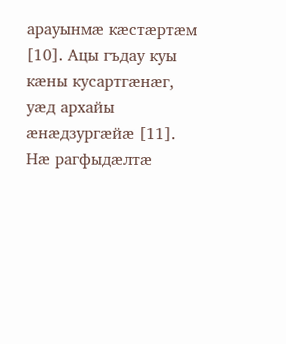арауынмæ кæстæртæм [10]. Ацы гъдау куы кæны кусартгæнæг, уæд архайы æнæдзургæйæ [11]. Нæ рагфыдæлтæ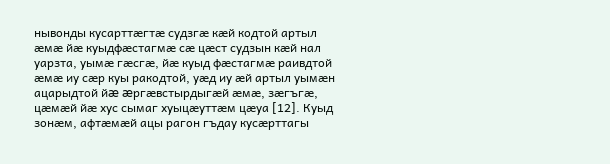нывонды кусарттæгтæ судзгæ кæй кодтой артыл æмæ йæ куыдфæстагмæ сæ цæст судзын кæй нал уарзта, уымæ гæсгæ, йæ куыд фæстагмæ раивдтой æмæ иу сæр куы ракодтой, уæд иу æй артыл уымæн ацарыдтой йæ æргæвстырдыгæй æмæ, зæгъгæ, цæмæй йæ хус сымаг хуыцæуттæм цæуа [12]. Куыд зонæм, афтæмæй ацы рагон гъдау кусæрттагы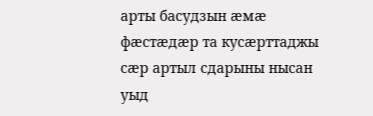арты басудзын æмæ фæстæдæр та кусæрттаджы сæр артыл сдарыны нысан уыд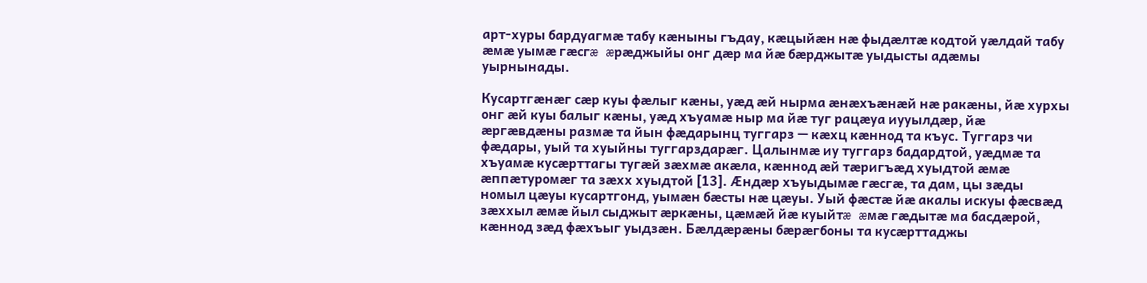арт-хуры бардуагмæ табу кæныны гъдау, кæцыйæн нæ фыдæлтæ кодтой уæлдай табу æмæ уымæ гæсгæ æрæджыйы онг дæр ма йæ бæрджытæ уыдысты адæмы уырнынады.

Кусартгæнæг сæр куы фæлыг кæны, уæд æй нырма æнæхъæнæй нæ ракæны, йæ хурхы онг æй куы балыг кæны, уæд хъуамæ ныр ма йæ туг рацæуа иууылдæр, йæ æргæвдæны размæ та йын фæдарынц туггарз — кæхц кæннод та къус. Туггарз чи фæдары, уый та хуыйны туггарздарæг. Цалынмæ иу туггарз бадардтой, уæдмæ та хъуамæ кусæрттагы тугæй зæхмæ акæла, кæннод æй тæригъæд хуыдтой æмæ æппæтуромæг та зæхх хуыдтой [13]. Æндæр хъуыдымæ гæсгæ, та дам, цы зæды номыл цæуы кусартгонд, уымæн бæсты нæ цæуы. Уый фæстæ йæ акалы искуы фæсвæд зæххыл æмæ йыл сыджыт æркæны, цæмæй йæ куыйтæ æмæ гæдытæ ма басдæрой, кæннод зæд фæхъыг уыдзæн. Бæлдæрæны бæрæгбоны та кусæрттаджы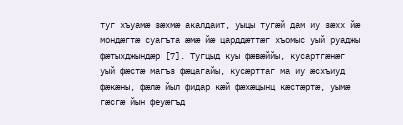туг хъуамæ зæхмæ акалдаит, уыцы тугæй дам иу зæхх йæ мондæгтæ суагъта æмæ йæ царддæттæг хъомыс уый руаджы фæтыхджындæр [7]. Тугцыд куы фæвæййы, кусартгæнæг уый фæстæ магъз фæцагайы, кусæрттаг ма иу æсхъиуд фæкæны, фæлæ йыл фидар кæй фæхæцынц кæстæртæ, уымæ гæсгæ йын феуæгъд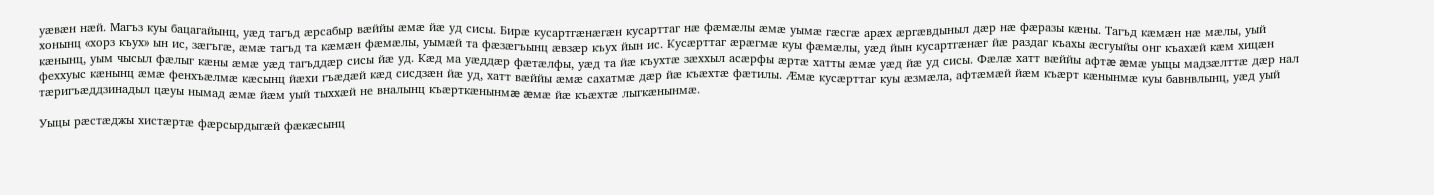уæвæн нæй. Магъз куы бацагайынц, уæд тагъд æрсабыр вæййы æмæ йæ уд сисы. Бирæ кусартгæнæгæн кусарттаг нæ фæмæлы æмæ уымæ гæсгæ арæх æргæвдыныл дæр нæ фæразы кæны. Тагъд кæмæн нæ мæлы, уый хонынц «хорз къух» ын ис, зæгъгæ, æмæ тагъд та кæмæн фæмæлы, уымæй та фæзæгъынц æвзæр къух йын ис. Кусæрттаг æрæгмæ куы фæмæлы, уæд йын кусартгæнæг йæ раздаг къахы æсгуыйы онг къахæй кæм хицæн кæнынц, уым чысыл фæлыг кæны æмæ уæд тагъддæр сисы йæ уд. Кæд ма уæддæр фæтæлфы, уæд та йæ къухтæ зæххыл асæрфы æртæ хатты æмæ уæд йæ уд сисы. Фæлæ хатт вæййы афтæ æмæ уыцы мадзæлттæ дæр нал феххуыс кæнынц æмæ фенхъæлмæ кæсынц йæхи гъæдæй кæд сисдзæн йæ уд, хатт вæййы æмæ сахатмæ дæр йæ къæхтæ фæтилы. Æмæ кусæрттаг куы æзмæла, афтæмæй йæм къæрт кæнынмæ куы бавнвлынц, уæд уый тæригъæддзинадыл цæуы нымад æмæ йæм уый тыххæй не вналынц къæрткæнынмæ æмæ йæ къæхтæ лыгкæнынмæ.

Уыцы рæстæджы хистæртæ фæрсырдыгæй фæкæсынц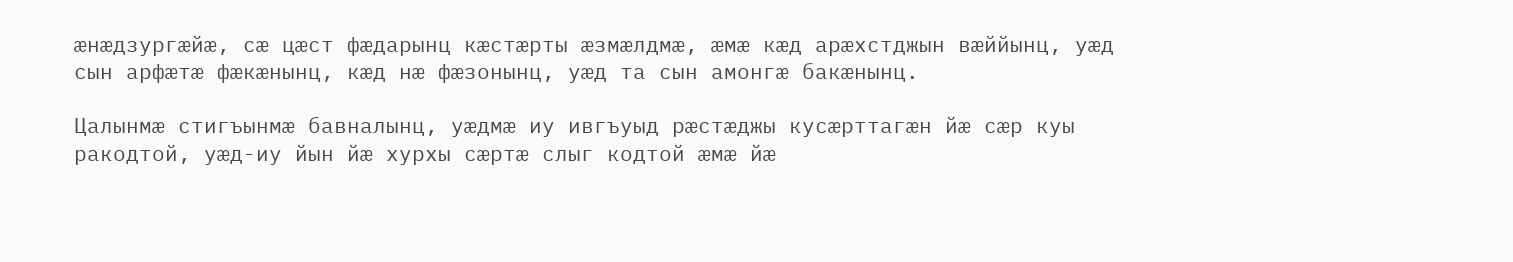æнæдзургæйæ, сæ цæст фæдарынц кæстæрты æзмæлдмæ, æмæ кæд арæхстджын вæййынц, уæд сын арфæтæ фæкæнынц, кæд нæ фæзонынц, уæд та сын амонгæ бакæнынц.

Цалынмæ стигъынмæ бавналынц, уæдмæ иу ивгъуыд рæстæджы кусæрттагæн йæ сæр куы ракодтой, уæд-иу йын йæ хурхы сæртæ слыг кодтой æмæ йæ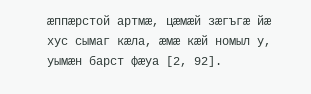æппæрстой артмæ, цæмæй зæгъгæ йæ хус сымаг кæла, æмæ кæй номыл у, уымæн барст фæуа [2, 92].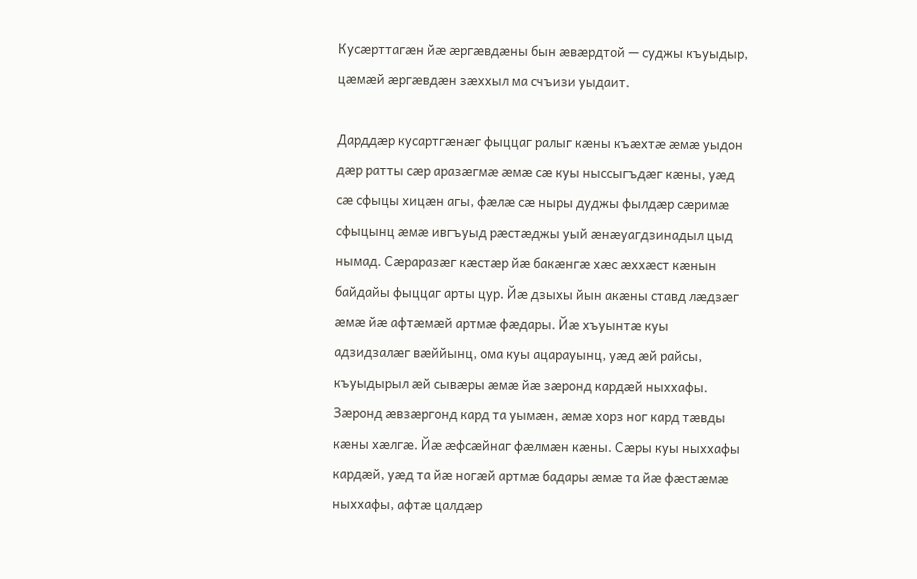Кусæрттагæн йæ æргæвдæны бын æвæрдтой — суджы къуыдыр, цæмæй æргæвдæн зæххыл ма счъизи уыдаит.

Дарддæр кусартгæнæг фыццаг ралыг кæны къæхтæ æмæ уыдон дæр ратты сæр аразæгмæ æмæ сæ куы ныссыгъдæг кæны, уæд сæ сфыцы хицæн агы, фæлæ сæ ныры дуджы фылдæр сæримæ сфыцынц æмæ ивгъуыд рæстæджы уый æнæуагдзинадыл цыд нымад. Сæраразæг кæстæр йæ бакæнгæ хæс æххæст кæнын байдайы фыццаг арты цур. Йæ дзыхы йын акæны ставд лæдзæг æмæ йæ афтæмæй артмæ фæдары. Йæ хъуынтæ куы адзидзалæг вæййынц, ома куы ацарауынц, уæд æй райсы, къуыдырыл æй сывæры æмæ йæ зæронд кардæй ныххафы. Зæронд æвзæргонд кард та уымæн, æмæ хорз ног кард тæвды кæны хæлгæ. Йæ æфсæйнаг фæлмæн кæны. Сæры куы ныххафы кардæй, уæд та йæ ногæй артмæ бадары æмæ та йæ фæстæмæ ныххафы, афтæ цалдæр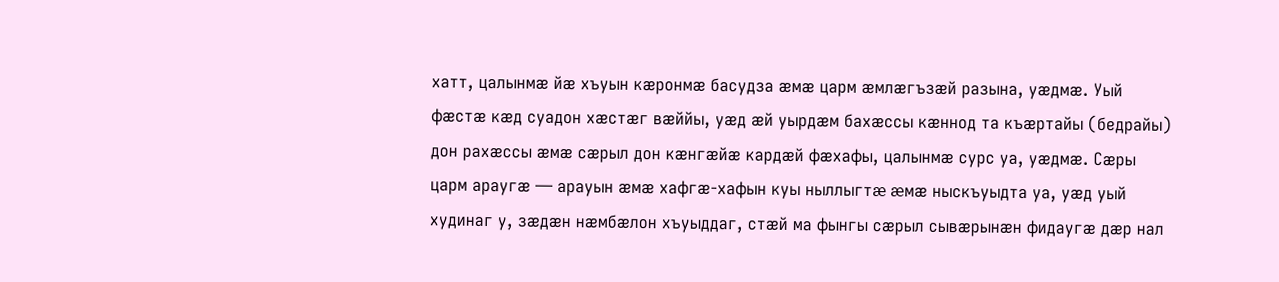хатт, цалынмæ йæ хъуын кæронмæ басудза æмæ царм æмлæгъзæй разына, уæдмæ. Уый фæстæ кæд суадон хæстæг вæййы, уæд æй уырдæм бахæссы кæннод та къæртайы (бедрайы) дон рахæссы æмæ сæрыл дон кæнгæйæ кардæй фæхафы, цалынмæ сурс уа, уæдмæ. Сæры царм араугæ — арауын æмæ хафгæ-хафын куы ныллыгтæ æмæ ныскъуыдта уа, уæд уый худинаг у, зæдæн нæмбæлон хъуыддаг, стæй ма фынгы сæрыл сывæрынæн фидаугæ дæр нал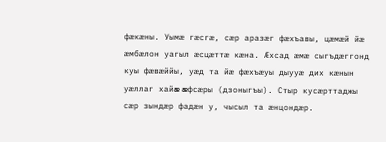фæкæны. Уымæ гæсгæ, сæр аразæг фæхъавы, цæмæй йæ æмбæлон уагыл æсцæттæ кæна. Æхсад æмæ сыгъдæггонд куы фæвæййы, уæд та йæ фæхъæуы дыууæ дих кæнын уæллаг хайæ æфсæры (дзоныгъы). Стыр кусæрттаджы сæр зындæр фадæн у, чысыл та æнцондæр.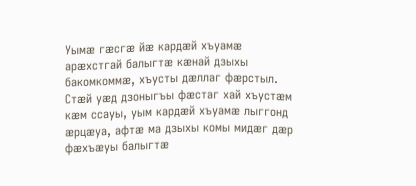Уымæ гæсгæ йæ кардæй хъуамæ арæхстгай балыгтæ кæнай дзыхы бакомкоммæ, хъусты дæллаг фæрстыл. Стæй уæд дзоныгъы фæстаг хай хъустæм кæм ссауы, уым кардæй хъуамæ лыггонд æрцæуа, афтæ ма дзыхы комы мидæг дæр фæхъæуы балыгтæ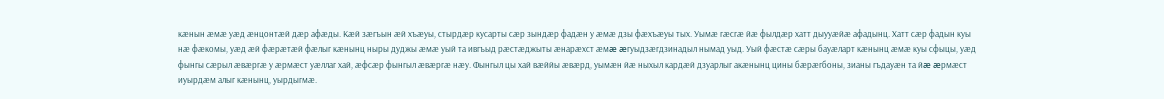кæнын æмæ уæд æнцонтæй дæр афæды. Кæй зæгъын æй хъæуы, стырдæр кусарты сæр зындæр фадæн у æмæ дзы фæхъæуы тых. Уымæ гæсгæ йæ фылдæр хатт дыууæйæ афадынц. Хатт сæр фадын куы нæ фæкомы, уæд æй фæрæтæй фæлыг кæнынц ныры дуджы æмæ уый та ивгъыд рæстæджыты æнарæхст æмæ æгуыдзæгдзинадыл нымад уыд. Уый фæстæ сæры бауæларт кæнынц æмæ куы сфыцы, уæд фынгы сæрыл æвæргæ у æрмæст уæллаг хай, æфсæр фынгыл æвæргæ нæу. Фынгыл цы хай вæййы æвæрд, уымæн йæ ныхыл кардæй дзуарлыг акæнынц цины бæрæгбоны, зианы гъдауæн та йæ æрмæст иуырдæм алыг кæнынц, уырдыгмæ.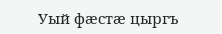Уый фæстæ цыргъ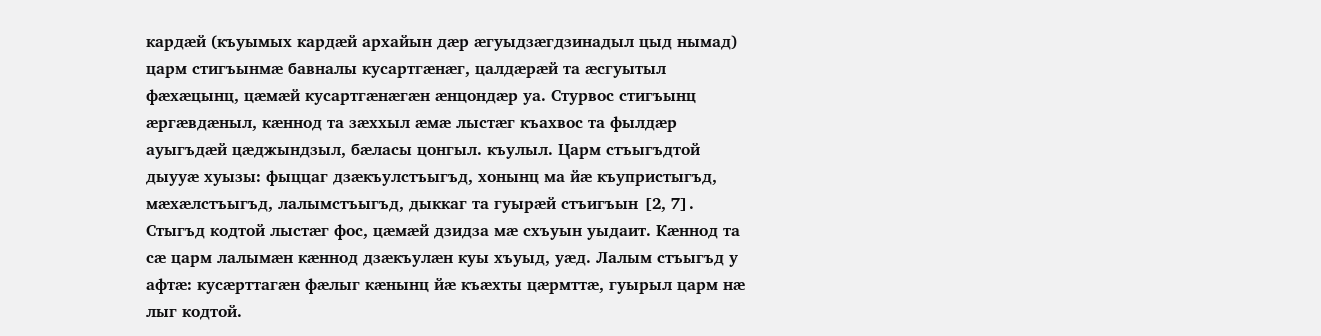кардæй (къуымых кардæй архайын дæр æгуыдзæгдзинадыл цыд нымад) царм стигъынмæ бавналы кусартгæнæг, цалдæрæй та æсгуытыл фæхæцынц, цæмæй кусартгæнæгæн æнцондæр уа. Стурвос стигъынц æргæвдæныл, кæннод та зæххыл æмæ лыстæг къахвос та фылдæр ауыгъдæй цæджындзыл, бæласы цонгыл. къулыл. Царм стъыгъдтой дыууæ хуызы: фыццаг дзæкъулстъыгъд, хонынц ма йæ къупристыгъд, мæхæлстъыгъд, лалымстъыгъд, дыккаг та гуырæй стъигъын [2, 7]. Стыгъд кодтой лыстæг фос, цæмæй дзидза мæ схъуын уыдаит. Кæннод та сæ царм лалымæн кæннод дзæкъулæн куы хъуыд, уæд. Лалым стъыгъд у афтæ: кусæрттагæн фæлыг кæнынц йæ къæхты цæрмттæ, гуырыл царм нæ лыг кодтой.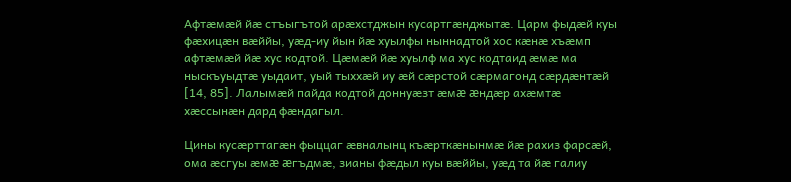Афтæмæй йæ стъыгътой арæхстджын кусартгæнджытæ. Царм фыдæй куы фæхицæн вæййы, уæд-иу йын йæ хуылфы ныннадтой хос кæнæ хъæмп афтæмæй йæ хус кодтой. Цæмæй йæ хуылф ма хус кодтаид æмæ ма ныскъуыдтæ уыдаит, уый тыххæй иу æй сæрстой сæрмагонд сæрдæнтæй [14, 85]. Лалымæй пайда кодтой доннуæзт æмæ æндæр ахæмтæ хæссынæн дард фæндагыл.

Цины кусæрттагæн фыццаг æвналынц къæрткæнынмæ йæ рахиз фарсæй, ома æсгуы æмæ æгъдмæ, зианы фæдыл куы вæййы, уæд та йæ галиу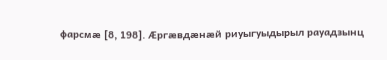фарсмæ [8, 198]. Æргæвдæнæй риуыгуыдырыл рауадзынц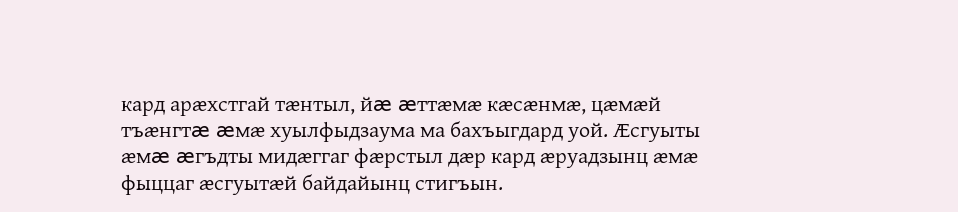кард арæхстгай тæнтыл, йæ æттæмæ кæсæнмæ, цæмæй тъæнгтæ æмæ хуылфыдзаума ма бахъыгдард уой. Æсгуыты æмæ æгъдты мидæггаг фæрстыл дæр кард æруадзынц æмæ фыццаг æсгуытæй байдайынц стигъын.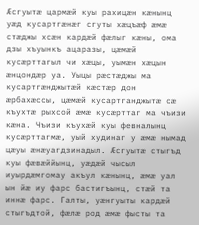Æсгуытæ цармæй куы рахицæн кæнынц уæд кусартгæнæг сгуты хæцъæф æмæ стæджы хсæн кардæй фæлыг кæны, ома дзы хъуынкъ ацаразы, цæмæй кусæрттагыл чи хæцы, уымæн хæцын æнцондæр уа. Уыцы рæстæджы ма кусартгæнджытæй кæстæр дон æрбахæссы, цæмæй кусартганджытæ сæ къухтæ рыхсой æмæ кусæрттаг ма чъизи кæна. Чъизи къухæй куы февналынц кусæрттагмæ, уый худинаг у æмæ нымад цæуы æнæуагдзинадыл. Æсгуытæ стыгъд куы фæвæййынц, уæдæй чысыл иуырдæмгомау акъул кæнынц, æмæ уал ын йæ иу фарс бастигъынц, стæй та иннæ фарс. Галты, уæнгуыты кардæй стыгъдтой, фæлæ род æмæ фысты та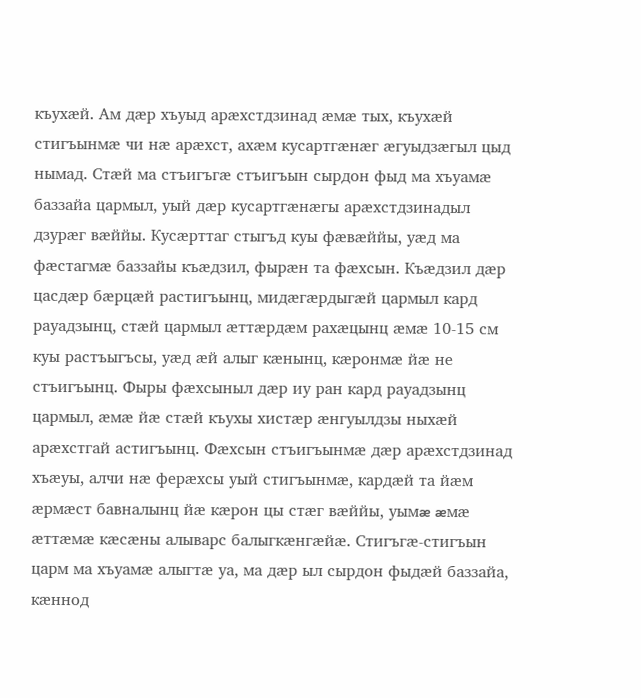къухæй. Ам дæр хъуыд арæхстдзинад æмæ тых, къухæй стигъынмæ чи нæ арæхст, ахæм кусартгæнæг æгуыдзæгыл цыд нымад. Стæй ма стъигъгæ стъигъын сырдон фыд ма хъуамæ баззайа цармыл, уый дæр кусартгæнæгы арæхстдзинадыл дзурæг вæййы. Кусæрттаг стыгъд куы фæвæййы, уæд ма фæстагмæ баззайы къæдзил, фырæн та фæхсын. Къæдзил дæр цасдæр бæрцæй растигъынц, мидæгæрдыгæй цармыл кард рауадзынц, стæй цармыл æттæрдæм рахæцынц æмæ 10‑15 см куы растъыгъсы, уæд æй алыг кæнынц, кæронмæ йæ не стъигъынц. Фыры фæхсыныл дæр иу ран кард рауадзынц цармыл, æмæ йæ стæй къухы хистæр æнгуылдзы ныхæй арæхстгай астигъынц. Фæхсын стъигъынмæ дæр арæхстдзинад хъæуы, алчи нæ ферæхсы уый стигъынмæ, кардæй та йæм æрмæст бавналынц йæ кæрон цы стæг вæййы, уымæ æмæ æттæмæ кæсæны алыварс балыгкæнгæйæ. Стигъгæ-стигъын царм ма хъуамæ алыгтæ уа, ма дæр ыл сырдон фыдæй баззайа, кæннод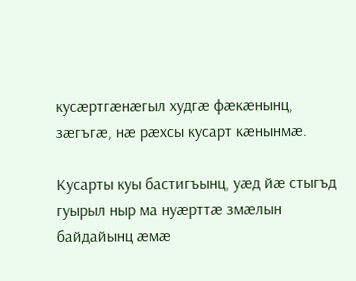кусæртгæнæгыл худгæ фæкæнынц, зæгъгæ, нæ рæхсы кусарт кæнынмæ.

Кусарты куы бастигъынц, уæд йæ стыгъд гуырыл ныр ма нуæрттæ змæлын байдайынц æмæ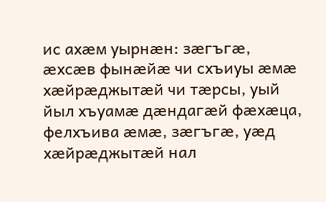ис ахæм уырнæн: зæгъгæ, æхсæв фынæйæ чи схъиуы æмæ хæйрæджытæй чи тæрсы, уый йыл хъуамæ дæндагæй фæхæца, фелхъива æмæ, зæгъгæ, уæд хæйрæджытæй нал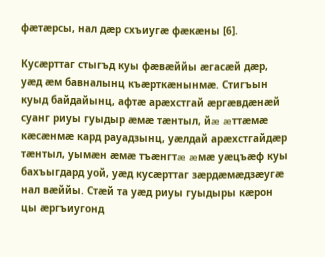фæтæрсы, нал дæр схъиугæ фæкæны [6].

Кусæрттаг стыгъд куы фæвæййы æгасæй дæр, уæд æм бавналынц къæрткæнынмæ. Стигъын куыд байдайынц, афтæ арæхстгай æргæвдæнæй суанг риуы гуыдыр æмæ тæнтыл, йæ æттæмæ кæсæнмæ кард рауадзынц, уæлдай арæхстгайдæр тæнтыл, уымæн æмæ тъæнгтæ æмæ уæцъæф куы бахъыгдард уой, уæд кусæрттаг зæрдæмæдзæугæ нал вæййы. Стæй та уæд риуы гуыдыры кæрон цы æргъиугонд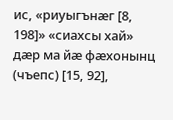ис, «риуыгънæг [8, 198]» «сиахсы хай» дæр ма йæ фæхонынц (чъепс) [15, 92],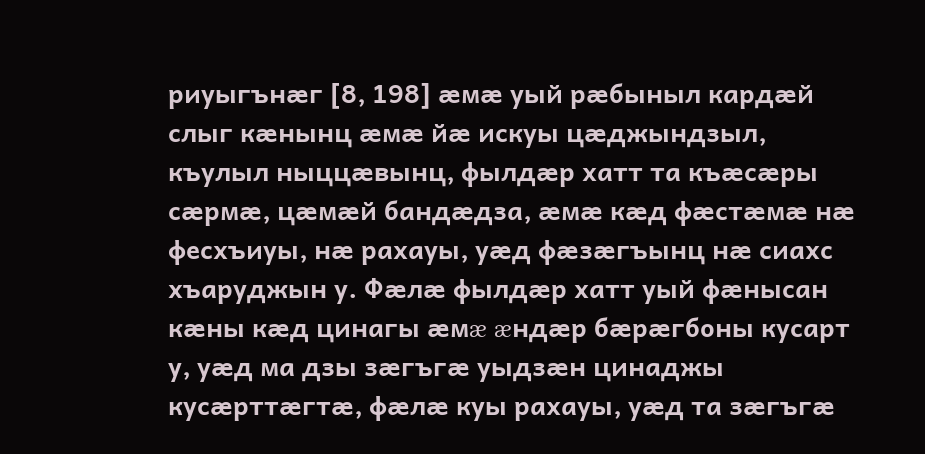риуыгънæг [8, 198] æмæ уый рæбыныл кардæй слыг кæнынц æмæ йæ искуы цæджындзыл, къулыл ныццæвынц, фылдæр хатт та къæсæры сæрмæ, цæмæй бандæдза, æмæ кæд фæстæмæ нæ фесхъиуы, нæ рахауы, уæд фæзæгъынц нæ сиахс хъаруджын у. Фæлæ фылдæр хатт уый фæнысан кæны кæд цинагы æмæ æндæр бæрæгбоны кусарт у, уæд ма дзы зæгъгæ уыдзæн цинаджы кусæрттæгтæ, фæлæ куы рахауы, уæд та зæгъгæ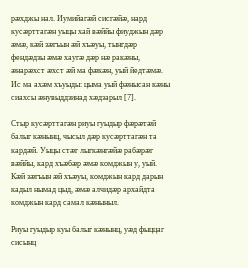рæхджы нал. Иумийагæй сисгæйæ, нард кусæрттагæн уыцы хай вæййы фиуджын дæр æмæ, кæй зæгъын æй хъæуы, тынгдæр фендæдзы æмæ хаугæ дæр нæ ракæны, æнарæхст æхст æй ма фæкæн, уый йедтæмæ. Ис ма ахæм хъуыды: цыма уый фæнысан кæны сиахсы æнувыддзинад хæдзарыл [7].

Стыр кусæрттагæн риуы гуыдыр фæрæтæй балыг кæнынц, чысыл дæр кусæрттагæн та кардæй. Уыцы стæг лыгкæнгæйæ рабæрæг вæййы, кард хъæбæр æмæ комджын у, уый. Кæй зæгъын æй хъæуы, комджын кард дарын кадыл нымад цыд, æмæ алчидæр архайдта комджын кард самал кæныныл.

Риуы гуыдыр куы балыг кæнынц, уæд фыццаг сисынц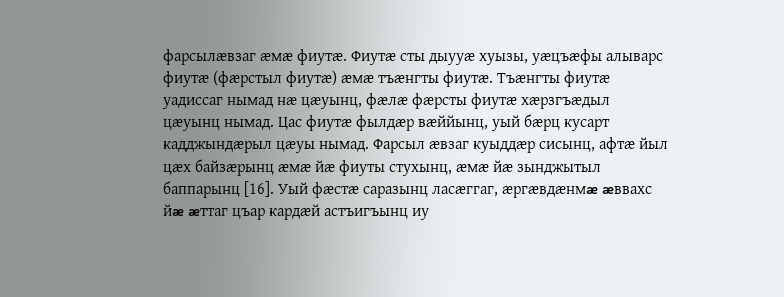фарсылæвзаг æмæ фиутæ. Фиутæ сты дыууæ хуызы, уæцъæфы алыварс фиутæ (фæрстыл фиутæ) æмæ тъæнгты фиутæ. Тъæнгты фиутæ уадиссаг нымад нæ цæуынц, фæлæ фæрсты фиутæ хæрзгъæдыл цæуынц нымад. Цас фиутæ фылдæр вæййынц, уый бæрц кусарт кадджындæрыл цæуы нымад. Фарсыл æвзаг куыддæр сисынц, афтæ йыл цæх байзæрынц æмæ йæ фиуты стухынц, æмæ йæ зынджытыл баппарынц [16]. Уый фæстæ саразынц ласæггаг, æргæвдæнмæ æввахс йæ æттаг цъар кардæй астъигъынц иу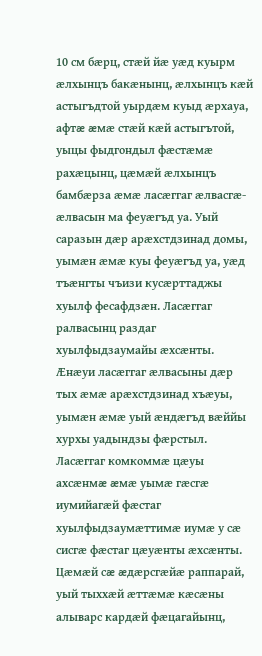10 см бæрц, стæй йæ уæд куырм æлхынцъ бакæнынц, æлхынцъ кæй астыгъдтой уырдæм куыд æрхауа, афтæ æмæ стæй кæй астыгътой, уыцы фыдгондыл фæстæмæ рахæцынц, цæмæй æлхынцъ бамбæрза æмæ ласæггаг æлвасгæ-æлвасын ма феуæгъд уа. Уый саразын дæр арæхстдзинад домы, уымæн æмæ куы феуæгъд уа, уæд тъæнгты чъизи кусæрттаджы хуылф фесафдзæн. Ласæггаг ралвасынц раздаг хуылфыдзаумайы æхсæнты. Æнæуи ласæггаг æлвасыны дæр тых æмæ арæхстдзинад хъæуы, уымæн æмæ уый æндæгъд вæййы хурхы уадындзы фæрстыл. Ласæггаг комкоммæ цæуы ахсæнмæ æмæ уымæ гæсгæ иумийагæй фæстаг хуылфыдзаумæттимæ иумæ у сæ сисгæ фæстаг цæуæнты æхсæнты. Цæмæй сæ æдæрсгæйæ раппарай, уый тыххæй æттæмæ кæсæны алыварс кардæй фæцагайынц,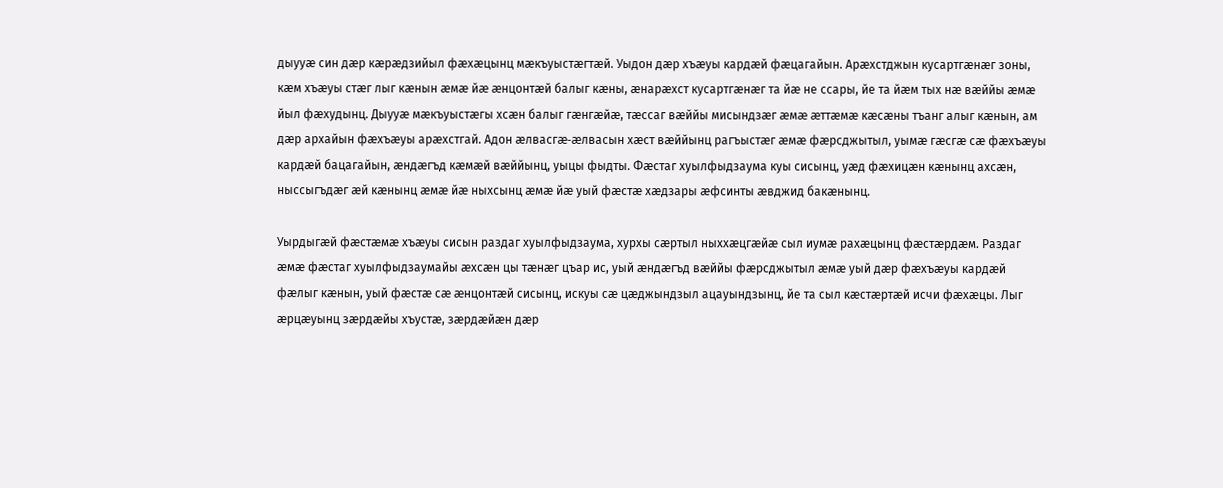дыууæ син дæр кæрæдзийыл фæхæцынц мæкъуыстæгтæй. Уыдон дæр хъæуы кардæй фæцагайын. Арæхстджын кусартгæнæг зоны, кæм хъæуы стæг лыг кæнын æмæ йæ æнцонтæй балыг кæны, æнарæхст кусартгæнæг та йæ не ссары, йе та йæм тых нæ вæййы æмæ йыл фæхудынц. Дыууæ мæкъуыстæгы хсæн балыг гæнгæйæ, тæссаг вæййы мисындзæг æмæ æттæмæ кæсæны тъанг алыг кæнын, ам дæр архайын фæхъæуы арæхстгай. Адон æлвасгæ-æлвасын хæст вæййынц рагъыстæг æмæ фæрсджытыл, уымæ гæсгæ сæ фæхъæуы кардæй бацагайын, æндæгъд кæмæй вæййынц, уыцы фыдты. Фæстаг хуылфыдзаума куы сисынц, уæд фæхицæн кæнынц ахсæн, ныссыгъдæг æй кæнынц æмæ йæ ныхсынц æмæ йæ уый фæстæ хæдзары æфсинты æвджид бакæнынц.

Уырдыгæй фæстæмæ хъæуы сисын раздаг хуылфыдзаума, хурхы сæртыл ныххæцгæйæ сыл иумæ рахæцынц фæстæрдæм. Раздаг æмæ фæстаг хуылфыдзаумайы æхсæн цы тæнæг цъар ис, уый æндæгъд вæййы фæрсджытыл æмæ уый дæр фæхъæуы кардæй фæлыг кæнын, уый фæстæ сæ æнцонтæй сисынц, искуы сæ цæджындзыл ацауындзынц, йе та сыл кæстæртæй исчи фæхæцы. Лыг æрцæуынц зæрдæйы хъустæ, зæрдæйæн дæр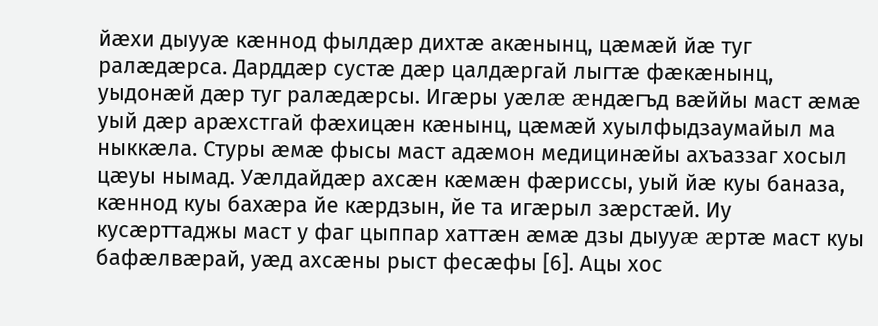йæхи дыууæ кæннод фылдæр дихтæ акæнынц, цæмæй йæ туг ралæдæрса. Дарддæр сустæ дæр цалдæргай лыгтæ фæкæнынц, уыдонæй дæр туг ралæдæрсы. Игæры уæлæ æндæгъд вæййы маст æмæ уый дæр арæхстгай фæхицæн кæнынц, цæмæй хуылфыдзаумайыл ма ныккæла. Стуры æмæ фысы маст адæмон медицинæйы ахъаззаг хосыл цæуы нымад. Уæлдайдæр ахсæн кæмæн фæриссы, уый йæ куы баназа, кæннод куы бахæра йе кæрдзын, йе та игæрыл зæрстæй. Иу кусæрттаджы маст у фаг цыппар хаттæн æмæ дзы дыууæ æртæ маст куы бафæлвæрай, уæд ахсæны рыст фесæфы [6]. Ацы хос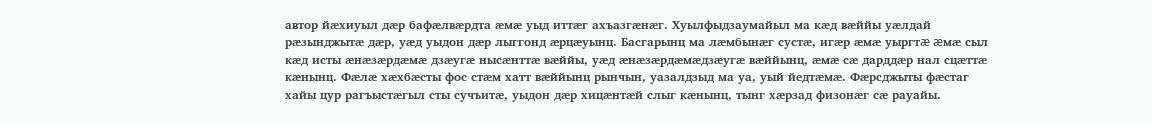автор йæхиуыл дæр бафæлвæрдта æмæ уыд иттæг ахъазгæнæг. Хуылфыдзаумайыл ма кæд вæййы уæлдай рæзынджытæ дæр, уæд уыдон дæр лыггонд æрцæуынц. Басгарынц ма лæмбынæг сустæ, игæр æмæ уыргтæ æмæ сыл кæд исты æнæзæрдæмæ дзæугæ нысæнттæ вæййы, уæд æнæзæрдæмæдзæугæ вæййынц, æмæ сæ дарддæр нал сцæттæ кæнынц. Фæлæ хæхбæсты фос стæм хатт вæййынц рынчын, уазалдзыд ма уа, уый йедтæмæ. Фæрсджыты фæстаг хайы цур рагъыстæгыл сты сучъитæ, уыдон дæр хицæнтæй слыг кæнынц, тынг хæрзад физонæг сæ рауайы.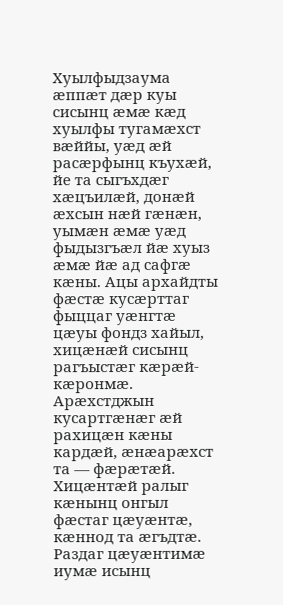Хуылфыдзаума æппæт дæр куы сисынц æмæ кæд хуылфы тугамæхст вæййы, уæд æй расæрфынц къухæй, йе та сыгъхдæг хæцъилæй, донæй æхсын нæй гæнæн, уымæн æмæ уæд фыдызгъæл йæ хуыз æмæ йæ ад сафгæ кæны. Ацы архайдты фæстæ кусæрттаг фыццаг уæнгтæ цæуы фондз хайыл, хицæнæй сисынц рагъыстæг кæрæй-кæронмæ. Арæхстджын кусартгæнæг æй рахицæн кæны кардæй, æнæарæхст та — фæрæтæй. Хицæнтæй ралыг кæнынц онгыл фæстаг цæуæнтæ, кæннод та æгъдтæ. Раздаг цæуæнтимæ иумæ исынц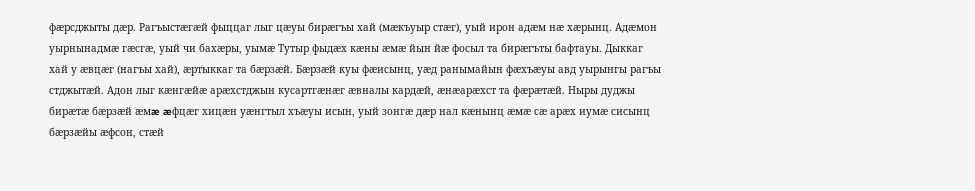фæрсджыты дæр. Рагъыстæгæй фыццаг лыг цæуы бирæгъы хай (мæкъуыр стæг), уый ирон адæм нæ хæрынц. Адæмон уырнынадмæ гæсгæ, уый чи бахæры, уымæ Тутыр фыдæх кæны æмæ йын йæ фосыл та бирæгъты бафтауы. Дыккаг хай у æвцæг (нагъы хай), æртыккаг та бæрзæй. Бæрзæй куы фæисынц, уæд ранымайын фæхъæуы авд уырынгы рагъы стджытæй. Адон лыг кæнгæйæ арæхстджын кусартгæнæг æвналы кардæй, æнæарæхст та фæрæтæй. Ныры дуджы бирæтæ бæрзæй æмæ æфцæг хицæн уæнгтыл хъæуы исын, уый зонгæ дæр нал кæнынц æмæ сæ арæх иумæ сисынц бæрзæйы æфсон, стæй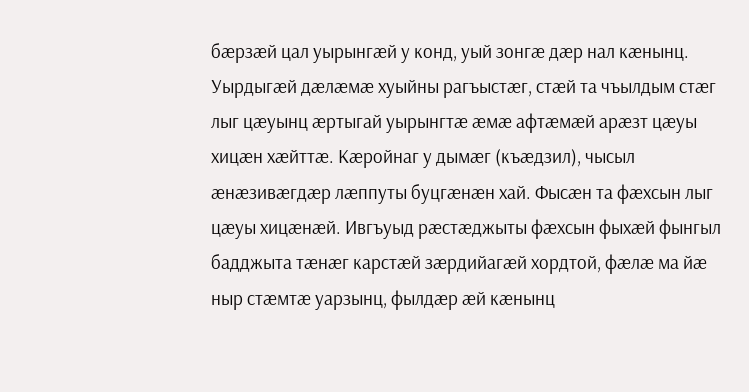бæрзæй цал уырынгæй у конд, уый зонгæ дæр нал кæнынц. Уырдыгæй дæлæмæ хуыйны рагъыстæг, стæй та чъылдым стæг лыг цæуынц æртыгай уырынгтæ æмæ афтæмæй арæзт цæуы хицæн хæйттæ. Кæройнаг у дымæг (къæдзил), чысыл æнæзивæгдæр лæппуты буцгæнæн хай. Фысæн та фæхсын лыг цæуы хицæнæй. Ивгъуыд рæстæджыты фæхсын фыхæй фынгыл бадджыта тæнæг карстæй зæрдийагæй хордтой, фæлæ ма йæ ныр стæмтæ уарзынц, фылдæр æй кæнынц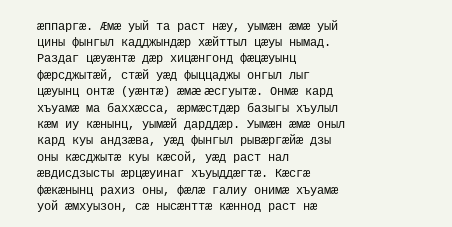æппаргæ. Æмæ уый та раст нæу, уымæн æмæ уый цины фынгыл кадджындæр хæйттыл цæуы нымад. Раздаг цæуæнтæ дæр хицæнгонд фæцæуынц фæрсджытæй, стæй уæд фыццаджы онгыл лыг цæуынц онтæ (уæнтæ) æмæ æсгуытæ. Онмæ кард хъуамæ ма баххæсса, æрмæстдæр базыгы хъулыл кæм иу кæнынц, уымæй дарддæр. Уымæн æмæ оныл кард куы андзæва, уæд фынгыл рывæргæйæ дзы оны кæсджытæ куы кæсой, уæд раст нал æвдисдзысты æрцæуинаг хъуыддæгтæ. Кæсгæ фæкæнынц рахиз оны, фæлæ галиу онимæ хъуамæ уой æмхуызон, сæ нысæнттæ кæннод раст нæ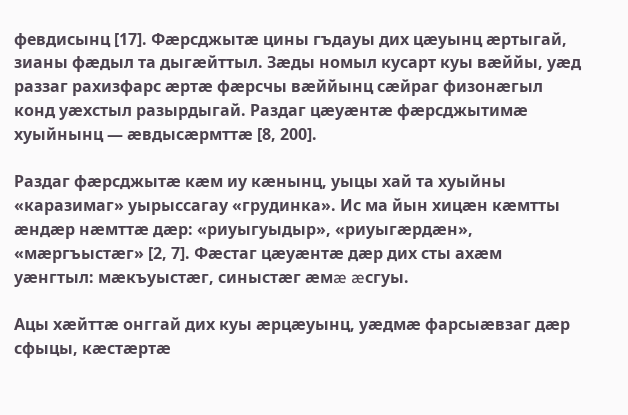февдисынц [17]. Фæрсджытæ цины гъдауы дих цæуынц æртыгай, зианы фæдыл та дыгæйттыл. Зæды номыл кусарт куы вæййы, уæд раззаг рахизфарс æртæ фæрсчы вæййынц сæйраг физонæгыл конд уæхстыл разырдыгай. Раздаг цæуæнтæ фæрсджытимæ хуыйнынц — æвдысæрмттæ [8, 200].

Раздаг фæрсджытæ кæм иу кæнынц, уыцы хай та хуыйны «каразимаг» уырыссагау «грудинка». Ис ма йын хицæн кæмтты æндæр нæмттæ дæр: «риуыгуыдыр», «риуыгæрдæн», «мæргъыстæг» [2, 7]. Фæстаг цæуæнтæ дæр дих сты ахæм уæнгтыл: мæкъуыстæг, синыстæг æмæ æсгуы.

Ацы хæйттæ онггай дих куы æрцæуынц, уæдмæ фарсыæвзаг дæр сфыцы, кæстæртæ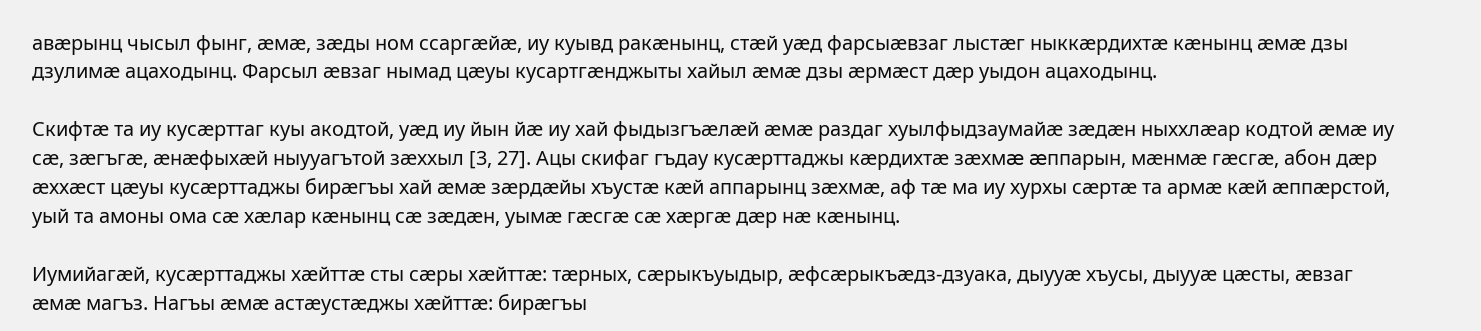авæрынц чысыл фынг, æмæ, зæды ном ссаргæйæ, иу куывд ракæнынц, стæй уæд фарсыæвзаг лыстæг ныккæрдихтæ кæнынц æмæ дзы дзулимæ ацаходынц. Фарсыл æвзаг нымад цæуы кусартгæнджыты хайыл æмæ дзы æрмæст дæр уыдон ацаходынц.

Скифтæ та иу кусæрттаг куы акодтой, уæд иу йын йæ иу хай фыдызгъæлæй æмæ раздаг хуылфыдзаумайæ зæдæн ныххлæар кодтой æмæ иу сæ, зæгъгæ, æнæфыхæй ныууагътой зæххыл [3, 27]. Ацы скифаг гъдау кусæрттаджы кæрдихтæ зæхмæ æппарын, мæнмæ гæсгæ, абон дæр æххæст цæуы кусæрттаджы бирæгъы хай æмæ зæрдæйы хъустæ кæй аппарынц зæхмæ, аф тæ ма иу хурхы сæртæ та армæ кæй æппæрстой, уый та амоны ома сæ хæлар кæнынц сæ зæдæн, уымæ гæсгæ сæ хæргæ дæр нæ кæнынц.

Иумийагæй, кусæрттаджы хæйттæ сты сæры хæйттæ: тæрных, сæрыкъуыдыр, æфсæрыкъæдз-дзуака, дыууæ хъусы, дыууæ цæсты, æвзаг æмæ магъз. Нагъы æмæ астæустæджы хæйттæ: бирæгъы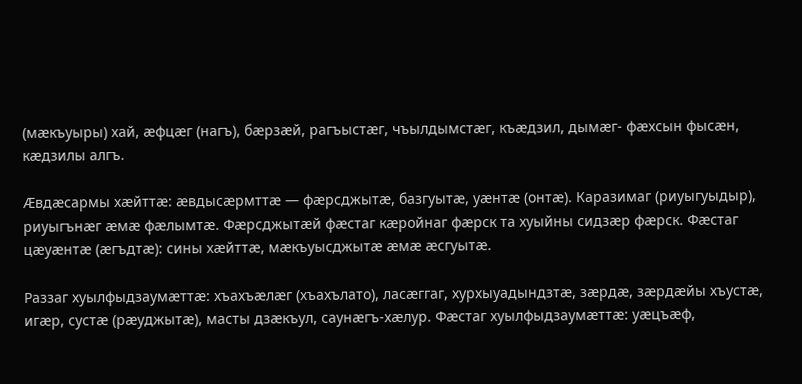(мæкъуыры) хай, æфцæг (нагъ), бæрзæй, рагъыстæг, чъылдымстæг, къæдзил, дымæг- фæхсын фысæн, кæдзилы алгъ.

Æвдæсармы хæйттæ: æвдысæрмттæ — фæрсджытæ, базгуытæ, уæнтæ (онтæ). Каразимаг (риуыгуыдыр), риуыгънæг æмæ фæлымтæ. Фæрсджытæй фæстаг кæройнаг фæрск та хуыйны сидзæр фæрск. Фæстаг цæуæнтæ (æгъдтæ): сины хæйттæ, мæкъуысджытæ æмæ æсгуытæ.

Раззаг хуылфыдзаумæттæ: хъахъæлæг (хъахълато), ласæггаг, хурхыуадындзтæ, зæрдæ, зæрдæйы хъустæ, игæр, сустæ (рæуджытæ), масты дзæкъул, саунæгъ-хæлур. Фæстаг хуылфыдзаумæттæ: уæцъæф,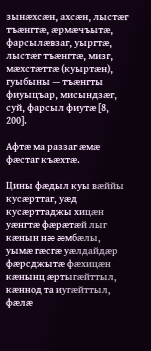зынæхсæн, ахсæн, лыстæг тъæнгтæ, æрмæчъытæ, фарсылæвзаг, уыргтæ, лыстæг тъæнгтæ, мизг, мæхстæттæ (куыртæн), гуыбыны — тъæнгты фиуыцъар, мисындзæг, суй, фарсыл фиутæ [8, 200].

Афтæ ма раззаг æмæ фæстаг къæхтæ.

Цины фæдыл куы вæййы кусæрттаг, уæд кусæрттаджы хицæн уæнгтæ фæрæтæй лыг кæнын нæ æмбæлы, уымæ гæсгæ уæлдайдæр фæрсджытæ фæхицæн кæнынц æртыгæйттыл, кæннод та иугæйттыл, фæлæ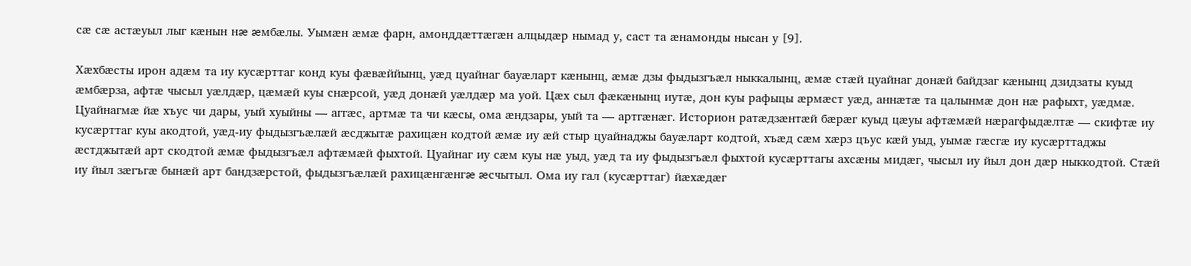сæ сæ астæуыл лыг кæнын нæ æмбæлы. Уымæн æмæ фарн, амонддæттæгæн алцыдæр нымад у, саст та æнамонды нысан у [9].

Хæхбæсты ирон адæм та иу кусæрттаг конд куы фæвæййынц, уæд цуайнаг бауæларт кæнынц, æмæ дзы фыдызгъæл ныккалынц, æмæ стæй цуайнаг донæй байдзаг кæнынц дзидзаты куыд æмбæрза, афтæ чысыл уæлдæр, цæмæй куы снæрсой, уæд донæй уæлдæр ма уой. Цæх сыл фæкæнынц иутæ, дон куы рафыцы æрмæст уæд, аннæтæ та цалынмæ дон нæ рафыхт, уæдмæ. Цуайнагмæ йæ хъус чи дары, уый хуыйны — аггæс, артмæ та чи кæсы, ома æндзары, уый та — артгæнæг. Историон ратæдзæнтæй бæрæг куыд цæуы афтæмæй нæрагфыдæлтæ — скифтæ иу кусæрттаг куы акодтой, уæд-иу фыдызгъæлæй æсджытæ рахицæн кодтой æмæ иу æй стыр цуайнаджы бауæларт кодтой, хъæд сæм хæрз цъус кæй уыд, уымæ гæсгæ иу кусæрттаджы æстджытæй арт скодтой æмæ фыдызгъæл афтæмæй фыхтой. Цуайнаг иу сæм куы нæ уыд, уæд та иу фыдызгъæл фыхтой кусæрттагы ахсæны мидæг, чысыл иу йыл дон дæр ныккодтой. Стæй иу йыл зæгъгæ бынæй арт бандзæрстой, фыдызгъæлæй рахицæнгæнгæ æсчытыл. Ома иу гал (кусæрттаг) йæхæдæг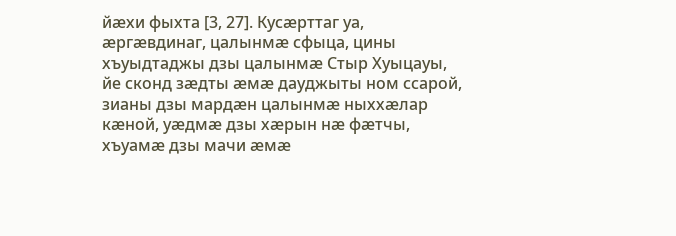йæхи фыхта [3, 27]. Кусæрттаг уа, æргæвдинаг, цалынмæ сфыца, цины хъуыдтаджы дзы цалынмæ Стыр Хуыцауы, йе сконд зæдты æмæ дауджыты ном ссарой, зианы дзы мардæн цалынмæ ныххæлар кæной, уæдмæ дзы хæрын нæ фæтчы, хъуамæ дзы мачи æмæ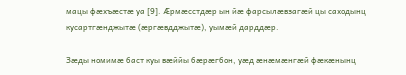мацы фæхъæстæ уа [9]. Æрмæсстдæр ын йæ фарсылæвзагæй цы саходынц кусартгæнджытæ (æргæвдджытæ), уымæй дарддæр.

Зæды номимæ баст куы вæййы бæрæгбон, уæд æнæмæнгæй фæкæнынц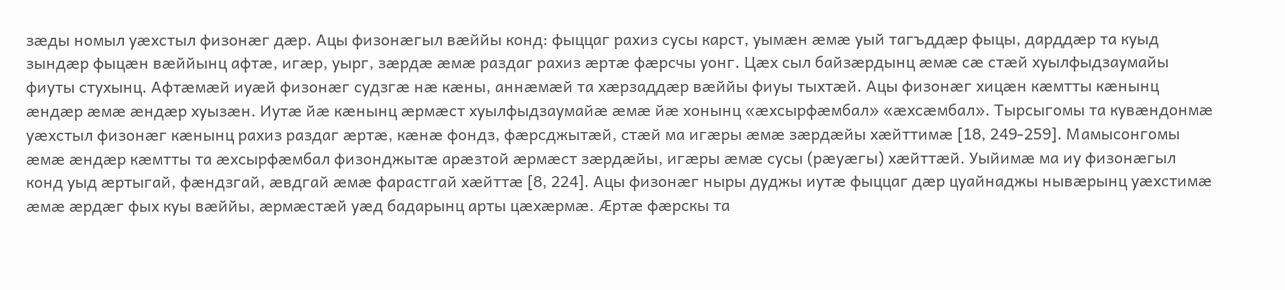зæды номыл уæхстыл физонæг дæр. Ацы физонæгыл вæййы конд: фыццаг рахиз сусы карст, уымæн æмæ уый тагъддæр фыцы, дарддæр та куыд зындæр фыцæн вæййынц афтæ, игæр, уырг, зæрдæ æмæ раздаг рахиз æртæ фæрсчы уонг. Цæх сыл байзæрдынц æмæ сæ стæй хуылфыдзаумайы фиуты стухынц. Афтæмæй иуæй физонæг судзгæ нæ кæны, аннæмæй та хæрзаддæр вæййы фиуы тыхтæй. Ацы физонæг хицæн кæмтты кæнынц æндæр æмæ æндæр хуызæн. Иутæ йæ кæнынц æрмæст хуылфыдзаумайæ æмæ йæ хонынц «æхсырфæмбал» «æхсæмбал». Тырсыгомы та кувæндонмæ уæхстыл физонæг кæнынц рахиз раздаг æртæ, кæнæ фондз, фæрсджытæй, стæй ма игæры æмæ зæрдæйы хæйттимæ [18, 249‑259]. Мамысонгомы æмæ æндæр кæмтты та æхсырфæмбал физонджытæ арæзтой æрмæст зæрдæйы, игæры æмæ сусы (рæуæгы) хæйттæй. Уыйимæ ма иу физонæгыл конд уыд æртыгай, фæндзгай, æвдгай æмæ фарастгай хæйттæ [8, 224]. Ацы физонæг ныры дуджы иутæ фыццаг дæр цуайнаджы нывæрынц уæхстимæ æмæ æрдæг фых куы вæййы, æрмæстæй уæд бадарынц арты цæхæрмæ. Æртæ фæрскы та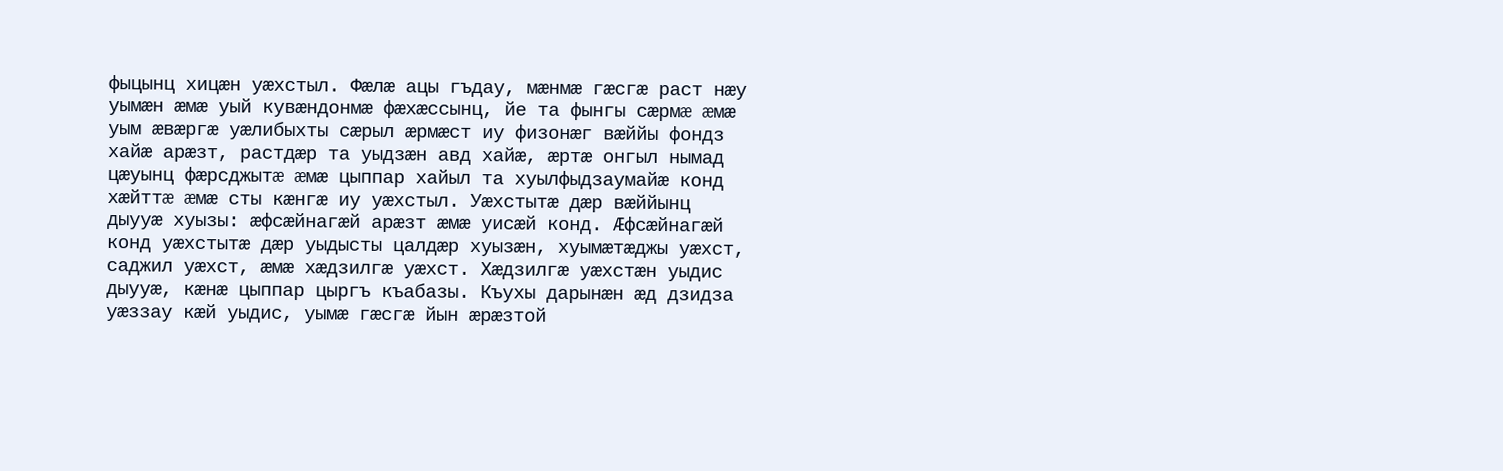фыцынц хицæн уæхстыл. Фæлæ ацы гъдау, мæнмæ гæсгæ раст нæу уымæн æмæ уый кувæндонмæ фæхæссынц, йе та фынгы сæрмæ æмæ уым æвæргæ уæлибыхты сæрыл æрмæст иу физонæг вæййы фондз хайæ арæзт, растдæр та уыдзæн авд хайæ, æртæ онгыл нымад цæуынц фæрсджытæ æмæ цыппар хайыл та хуылфыдзаумайæ конд хæйттæ æмæ сты кæнгæ иу уæхстыл. Уæхстытæ дæр вæййынц дыууæ хуызы: æфсæйнагæй арæзт æмæ уисæй конд. Æфсæйнагæй конд уæхстытæ дæр уыдысты цалдæр хуызæн, хуымæтæджы уæхст, саджил уæхст, æмæ хæдзилгæ уæхст. Хæдзилгæ уæхстæн уыдис дыууæ, кæнæ цыппар цыргъ къабазы. Къухы дарынæн æд дзидза уæззау кæй уыдис, уымæ гæсгæ йын æрæзтой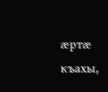æртæ къахы,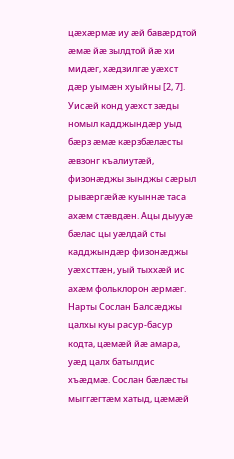цæхæрмæ иу æй бавæрдтой æмæ йæ зылдтой йæ хи мидæг, хæдзилгæ уæхст дæр уымæн хуыйны [2, 7]. Уисæй конд уæхст зæды номыл кадджындæр уыд бæрз æмæ кæрзбæлæсты æвзонг къалиутæй, физонæджы зынджы сæрыл рывæргæйæ куыннæ таса ахæм стæвдæн. Ацы дыууæ бæлас цы уæлдай сты кадджындæр физонæджы уæхсттæн, уый тыххæй ис ахæм фольклорон æрмæг. Нарты Сослан Балсæджы цалхы куы расур-басур кодта, цæмæй йæ амара, уæд цалх батылдис хъæдмæ. Сослан бæлæсты мыггæгтæм хатыд, цæмæй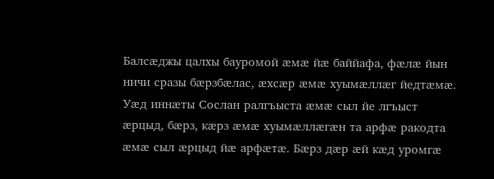Балсæджы цалхы бауромой æмæ йæ баййафа, фæлæ йын ничи сразы бæрзбæлас, æхсæр æмæ хуымæллæг йедтæмæ. Уæд иннæты Сослан ралгъыста æмæ сыл йе лгъыст æрцыд, бæрз, кæрз æмæ хуымæллæгæн та арфæ ракодта æмæ сыл æрцыд йæ арфæтæ. Бæрз дæр æй кæд уромгæ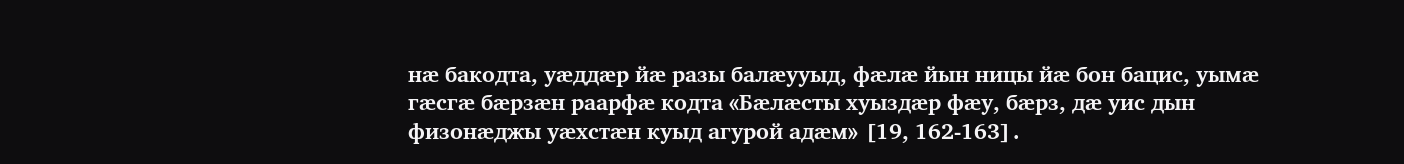нæ бакодта, уæддæр йæ разы балæууыд, фæлæ йын ницы йæ бон бацис, уымæ гæсгæ бæрзæн раарфæ кодта «Бæлæсты хуыздæр фæу, бæрз, дæ уис дын физонæджы уæхстæн куыд агурой адæм» [19, 162‑163].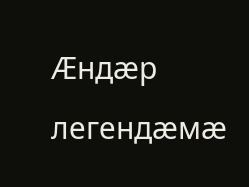Æндæр легендæмæ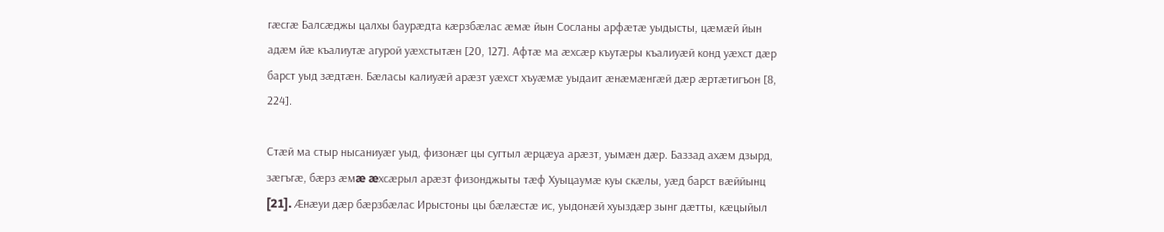гæсгæ Балсæджы цалхы баурæдта кæрзбæлас æмæ йын Сосланы арфæтæ уыдысты, цæмæй йын адæм йæ къалиутæ агурой уæхстытæн [20, 127]. Афтæ ма æхсæр къутæры къалиуæй конд уæхст дæр барст уыд зæдтæн. Бæласы калиуæй арæзт уæхст хъуæмæ уыдаит æнæмæнгæй дæр æртæтигъон [8, 224].

Стæй ма стыр нысаниуæг уыд, физонæг цы сугтыл æрцæуа арæзт, уымæн дæр. Баззад ахæм дзырд, зæгъгæ, бæрз æмæ æхсæрыл арæзт физонджыты тæф Хуыцаумæ куы скæлы, уæд барст вæййынц [21]. Æнæуи дæр бæрзбæлас Ирыстоны цы бæлæстæ ис, уыдонæй хуыздæр зынг дæтты, кæцыйыл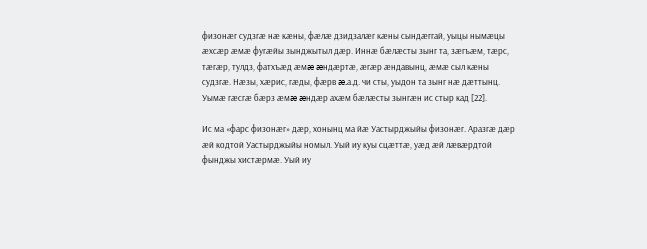физонæг судзгæ нæ кæны, фæлæ дзидзалæг кæны сындæггай, уыцы нымæцы æхсæр æмæ фугæйы зынджытыл дæр. Иннæ бæлæсты зынг та, зæгъæм, тæрс, тæгæр, тулдз, фатхъæд æмæ æндæртæ, æгæр æндавынц, æмæ сыл кæны судзгæ. Нæзы, хæрис, гæды, фæрв æ.а.д. чи сты, уыдон та зынг нæ дæттынц. Уымæ гæсгæ бæрз æмæ æндæр ахæм бæлæсты зынгæн ис стыр кад [22].

Ис ма «фарс физонæг» дæр, хонынц ма йæ Уастырджыйы физонæг. Аразгæ дæр æй кодтой Уастырджыйы номыл. Уый иу куы сцæттæ, уæд æй лæвæрдтой фынджы хистæрмæ. Уый иу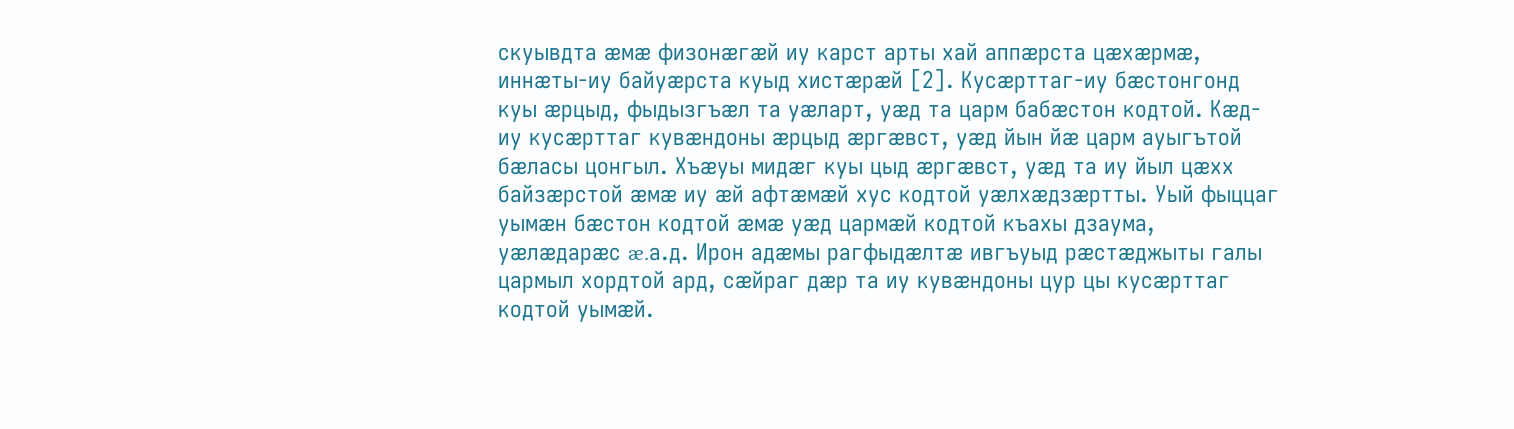скуывдта æмæ физонæгæй иу карст арты хай аппæрста цæхæрмæ, иннæты-иу байуæрста куыд хистæрæй [2]. Кусæрттаг-иу бæстонгонд куы æрцыд, фыдызгъæл та уæларт, уæд та царм бабæстон кодтой. Кæд-иу кусæрттаг кувæндоны æрцыд æргæвст, уæд йын йæ царм ауыгътой бæласы цонгыл. Хъæуы мидæг куы цыд æргæвст, уæд та иу йыл цæхх байзæрстой æмæ иу æй афтæмæй хус кодтой уæлхæдзæртты. Уый фыццаг уымæн бæстон кодтой æмæ уæд цармæй кодтой къахы дзаума, уæлæдарæс æ.а.д. Ирон адæмы рагфыдæлтæ ивгъуыд рæстæджыты галы цармыл хордтой ард, сæйраг дæр та иу кувæндоны цур цы кусæрттаг кодтой уымæй.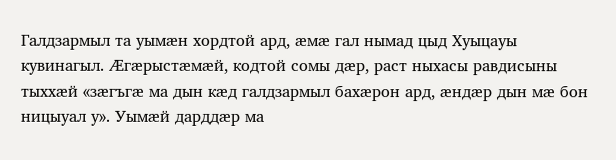Галдзармыл та уымæн хордтой ард, æмæ гал нымад цыд Хуыцауы кувинагыл. Æгæрыстæмæй, кодтой сомы дæр, раст ныхасы равдисыны тыххæй «зæгъгæ ма дын кæд галдзармыл бахæрон ард, æндæр дын мæ бон ницыуал у». Уымæй дарддæр ма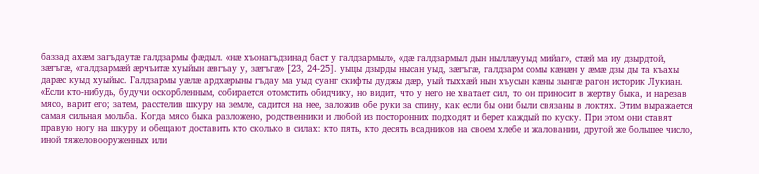баззад ахæм загъдаутæ галдзармы фæдыл. «нæ хъонагъдзинад баст у галдзармыл», «дæ галдзармыл дын ныллæууыд мийаг», стæй ма иу дзырдтой, зæгъгæ, «галдзармæй æрчъитæ хуыйын æвгъау у, зæгъгæ» [23, 24‑25]. уыцы дзырды нысан уыд, зæгъгæ, галдзарм сомы кæнæн у æмæ дзы ды та къахы дарæс куыд хуыйыс. Галдзармы уæлæ ардхæрыны гъдау ма уыд суанг скифты дуджы дæр, уый тыххæй нын хъусын кæны зынгæ рагон историк Лукиан. «Если кто‑нибудь, будучи оскорбленным, собирается отомстить обидчику, но видит, что у него не хватает сил, то он приносит в жертву быка, и нарезав мясо, варит его; затем, расстелив шкуру на земле, садится на нее, заложив обе руки за спину, как если бы они были связаны в локтях. Этим выражается самая сильная мольба. Когда мясо быка разложено, родственники и любой из посторонних подходят и берет каждый по куску. При этом они ставят правую ногу на шкуру и обещают доставить кто сколько в силах: кто пять, кто десять всадников на своем хлебе и жаловании, другой же большее число, иной тяжеловооруженных или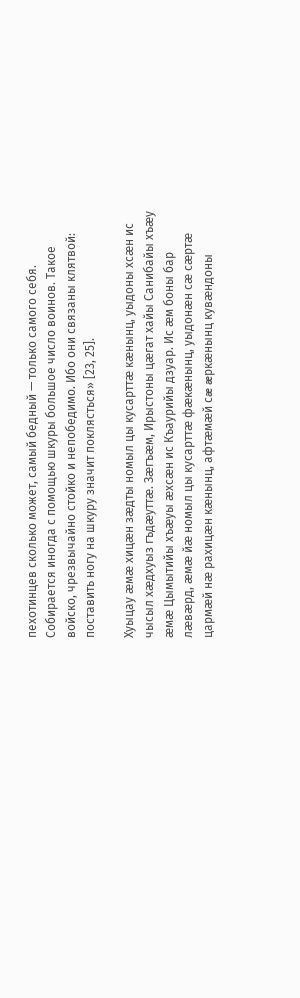пехотинцев сколько может, самый бедный — только самого себя. Собирается иногда с помощью шкуры большое число воинов. Такое войско, чрезвычайно стойко и непобедимо. Ибо они связаны клятвой: поставить ногу на шкуру значит поклясться» [23, 25].

Хуыцау æмæ хицæн зæдты номыл цы кусарттæ кæнынц, уыдоны хсæн ис чысыл хæдхуыз гъдæуттæ. Зæгъæм, Ирыстоны цæгат хайы Санибайы хъæу æмæ Цымытийы хъæуы æхсæн ис Къаурийы дзуар. Ис æм боны бар лæвæрд, æмæ йæ номыл цы кусарттæ фæкæнынц, уыдонæн сæ сæртæ цармæй нæ рахицæн кæнынц, афтæмæй сæ æркæнынц кувæндоны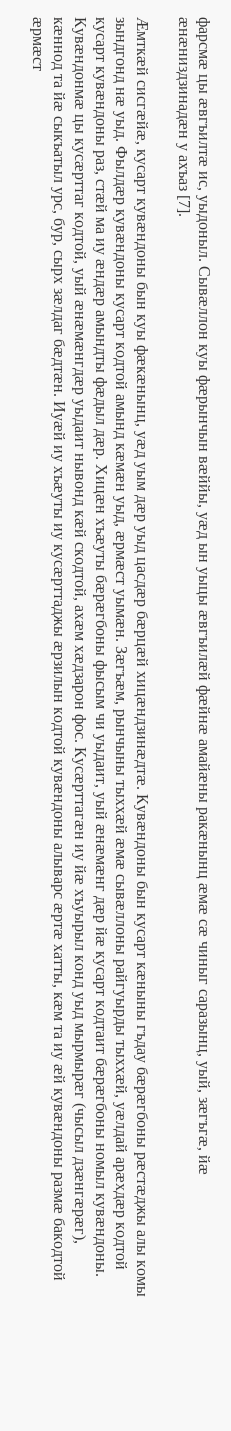фарсмæ цы æвгъилтæ ис, уыдоныл. Сывæллон куы фæрынчын вæййы, уæд ын уыцы æвгъилæй фæйнæ амайæны ракæнынц æмæ сæ чиныг саразынц, уый, зæгъгæ, йæ æнæниздзинадæн у ахъаз [7].

Æмткæй сисгæйæ, кусарт кувæндоны бын куы фæкæнынц, уæд уым дæр уыд цасдæр бæрцæй хицæндзинæдтæ. Кувæндоны бын кусарт кæныны гъдау бæрæгбоны рæстæджы алы комы зындгонд нæ уыд. Фылдæр кувæндоны кусарт кодтой амынд кæмæн уыд, æрмæст уымæн. Зæгъæм, рынчыны тыххæй æмæ сывæллоны райгуырды тыххæй, уæлдай арæхдæр кодтой кусарт кувæндоны раз, стæй ма иу æндæр амындты фæдыл дæр. Хицæн хъæуты бæрæгбоны фысым чи уыдаит, уый æнæмæнг дæр йæ кусарт кодтаит бæрæгбоны номыл кувæндоны. Кувæндонмæ цы кусæрттаг кодтой, уый æнæмæнгдæр уыдаит нывонд кæй скодтой, ахæм хæдзарон фос. Кусæрттагæн иу йæ хъуырыл конд уыд мырмырæг (чысыл дзæнгæрæг), кæннод та йæ сыкъатыл урс, бур, сырх зæлдаг бæдтæн. Иуæй иу хъæуты иу кусæрттаджы æрзилын кодтой кувæндоны алыварс æртæ хатты, кæм та иу æй кувæндоны размæ бакодтой æрмæст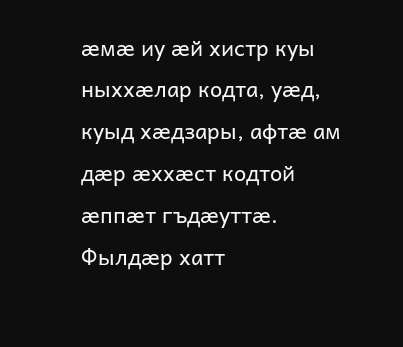æмæ иу æй хистр куы ныххæлар кодта, уæд, куыд хæдзары, афтæ ам дæр æххæст кодтой æппæт гъдæуттæ. Фылдæр хатт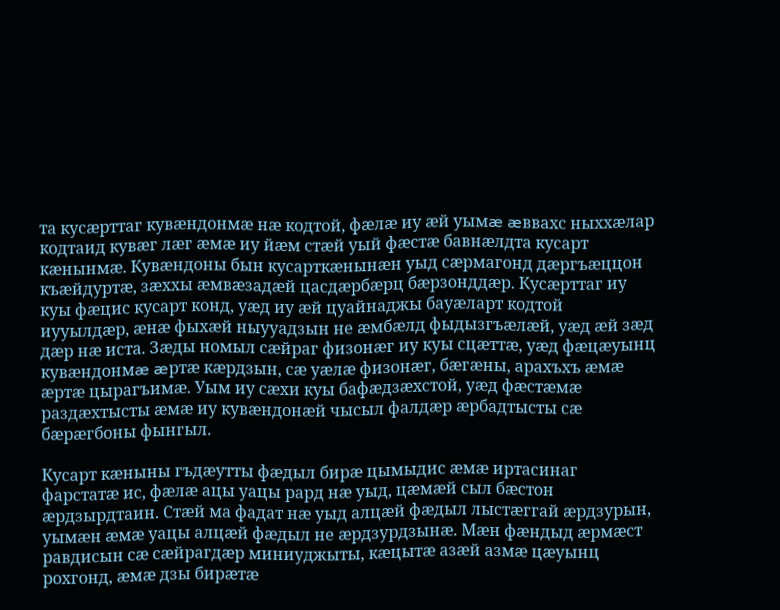та кусæрттаг кувæндонмæ нæ кодтой, фæлæ иу æй уымæ æввахс ныххæлар кодтаид кувæг лæг æмæ иу йæм стæй уый фæстæ бавнæлдта кусарт кæнынмæ. Кувæндоны бын кусарткæнынæн уыд сæрмагонд дæргъæццон къæйдуртæ, зæххы æмвæзадæй цасдæрбæрц бæрзонддæр. Кусæрттаг иу куы фæцис кусарт конд, уæд иу æй цуайнаджы бауæларт кодтой иууылдæр, æнæ фыхæй ныууадзын не æмбæлд фыдызгъæлæй, уæд æй зæд дæр нæ иста. Зæды номыл сæйраг физонæг иу куы сцæттæ, уæд фæцæуынц кувæндонмæ æртæ кæрдзын, сæ уæлæ физонæг, бæгæны, арахъхъ æмæ æртæ цырагъимæ. Уым иу сæхи куы бафæдзæхстой, уæд фæстæмæ раздæхтысты æмæ иу кувæндонæй чысыл фалдæр æрбадтысты сæ бæрæгбоны фынгыл.

Кусарт кæныны гъдæутты фæдыл бирæ цымыдис æмæ иртасинаг фарстатæ ис, фæлæ ацы уацы рард нæ уыд, цæмæй сыл бæстон æрдзырдтаин. Стæй ма фадат нæ уыд алцæй фæдыл лыстæггай æрдзурын, уымæн æмæ уацы алцæй фæдыл не æрдзурдзынæ. Мæн фæндыд æрмæст равдисын сæ сæйрагдæр миниуджыты, кæцытæ азæй азмæ цæуынц рохгонд, æмæ дзы бирæтæ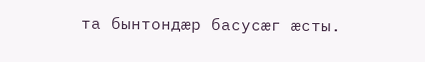та бынтондæр басусæг æсты.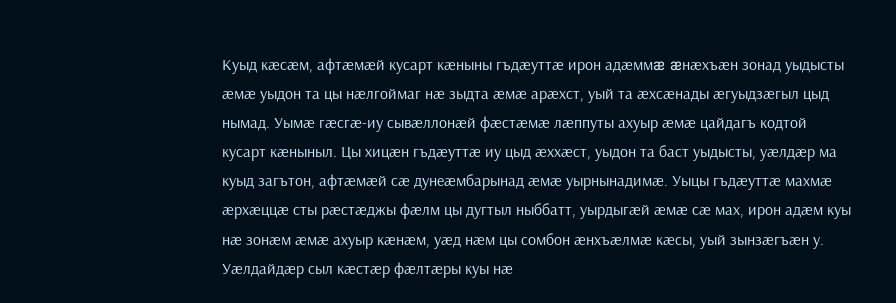Куыд кæсæм, афтæмæй кусарт кæныны гъдæуттæ ирон адæммæ æнæхъæн зонад уыдысты æмæ уыдон та цы нæлгоймаг нæ зыдта æмæ арæхст, уый та æхсæнады æгуыдзæгыл цыд нымад. Уымæ гæсгæ-иу сывæллонæй фæстæмæ лæппуты ахуыр æмæ цайдагъ кодтой кусарт кæныныл. Цы хицæн гъдæуттæ иу цыд æххæст, уыдон та баст уыдысты, уæлдæр ма куыд загътон, афтæмæй сæ дунеæмбарынад æмæ уырнынадимæ. Уыцы гъдæуттæ махмæ æрхæццæ сты рæстæджы фæлм цы дугтыл ныббатт, уырдыгæй æмæ сæ мах, ирон адæм куы нæ зонæм æмæ ахуыр кæнæм, уæд нæм цы сомбон æнхъæлмæ кæсы, уый зынзæгъæн у. Уæлдайдæр сыл кæстæр фæлтæры куы нæ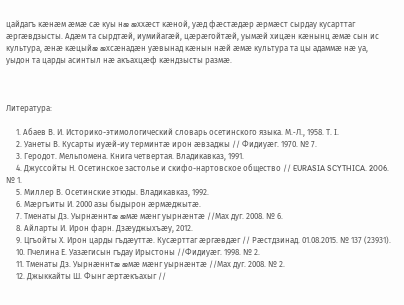цайдагъ кæнæм æмæ сæ куы нæ æххæст кæной, уæд фæстæдæр æрмæст сырдау кусарттаг æргæвдзысты. Адæм та сырдтæй, иумийагæй, цæрæгойтæй, уымæй хицæн кæнынц æмæ сын ис культура, æнæ кæцыйæ æхсæнадæн уæвынад кæнын нæй æмæ культура та цы адаммæ нæ уа, уыдон та царды асинтыл нæ акъахцæф кæндзысты размæ.



Литература:

     1. Абаев В. И. Историко-этимологический словарь осетинского языка. М.‑Л., 1958. Т. I.
     2. Уанеты В. Кусарты иуæй-иу терминтæ ирон æвзаджы // Фидиуæг. 1970. № 7.
     3. Геродот. Мельпомена. Книга четвертая. Владикавказ, 1991.
     4. Джуссойты Н. Осетинское застолье и скифо-нартовское общество // EURASIA SCYTHICA. 2006. № 1.
     5. Миллер В. Осетинские этюды. Владикавказ, 1992.
     6. Мæргъиты И. 2000 азы быдырон æрмæджытæ.
     7. Тменаты Дз. Уырнæннтæ æмæ мæнг уырнæнтæ //Мах дуг. 2008. № 6.
     8. Айларты И. Ирон фарн. Дзæуджыхъæу, 2012.
     9. Цгъойты Х. Ирон царды гъдæуттæ. Кусæрттаг æргæвдæг // Рæстдзинад. 01.08.2015. № 137 (23931).
     10. Пчелина Е. Уазæгисын гъдау Ирыстоны //Фидиуæг. 1998. № 2.
     11. Тменаты Дз. Уырнæннтæ æмæ мæнг уырнæнтæ //Мах дуг. 2008. № 2.
     12. Джыккайты Ш. Фынг æртæкъахыг //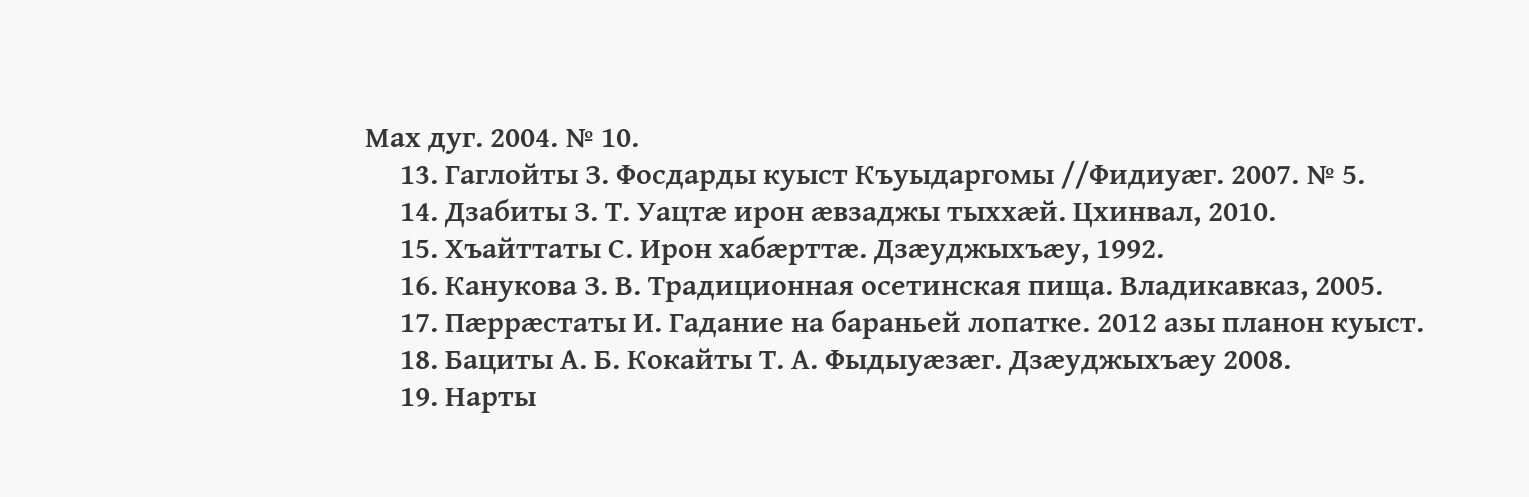Мах дуг. 2004. № 10.
     13. Гаглойты З. Фосдарды куыст Къуыдаргомы //Фидиуæг. 2007. № 5.
     14. Дзабиты З. Т. Уацтæ ирон æвзаджы тыххæй. Цхинвал, 2010.
     15. Хъайттаты С. Ирон хабæрттæ. Дзæуджыхъæу, 1992.
     16. Канукова З. В. Традиционная осетинская пища. Владикавказ, 2005.
     17. Пæррæстаты И. Гадание на бараньей лопатке. 2012 азы планон куыст.
     18. Бациты А. Б. Кокайты Т. А. Фыдыуæзæг. Дзæуджыхъæу 2008.
     19. Нарты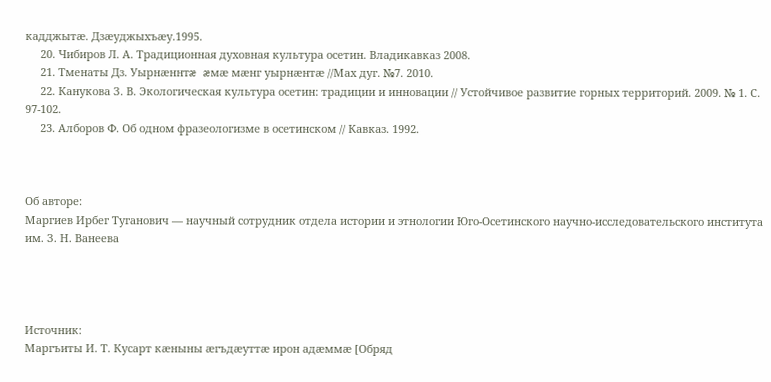кадджытæ. Дзæуджыхъæу.1995.
     20. Чибиров Л. А. Традиционная духовная культура осетин. Владикавказ 2008.
     21. Тменаты Дз. Уырнæннтæ æмæ мæнг уырнæнтæ //Мах дуг. №7. 2010.
     22. Канукова З. В. Экологическая культура осетин: традиции и инновации // Устойчивое развитие горных территорий. 2009. № 1. С. 97‑102.
     23. Алборов Ф. Об одном фразеологизме в осетинском // Кавказ. 1992.



Об авторе:
Маргиев Ирбег Туганович — научный сотрудник отдела истории и этнологии Юго-Осетинского научно-исследовательского института им. З. Н. Ванеева




Источник:
Маргъиты И. Т. Кусарт кæныны æгъдæуттæ ирон адæммæ [Обряд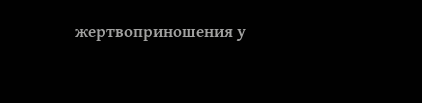жертвоприношения у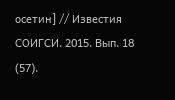осетин] // Известия СОИГСИ. 2015. Вып. 18 (57).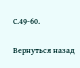С.49-60.

Вернуться назад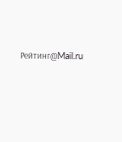Рейтинг@Mail.ru